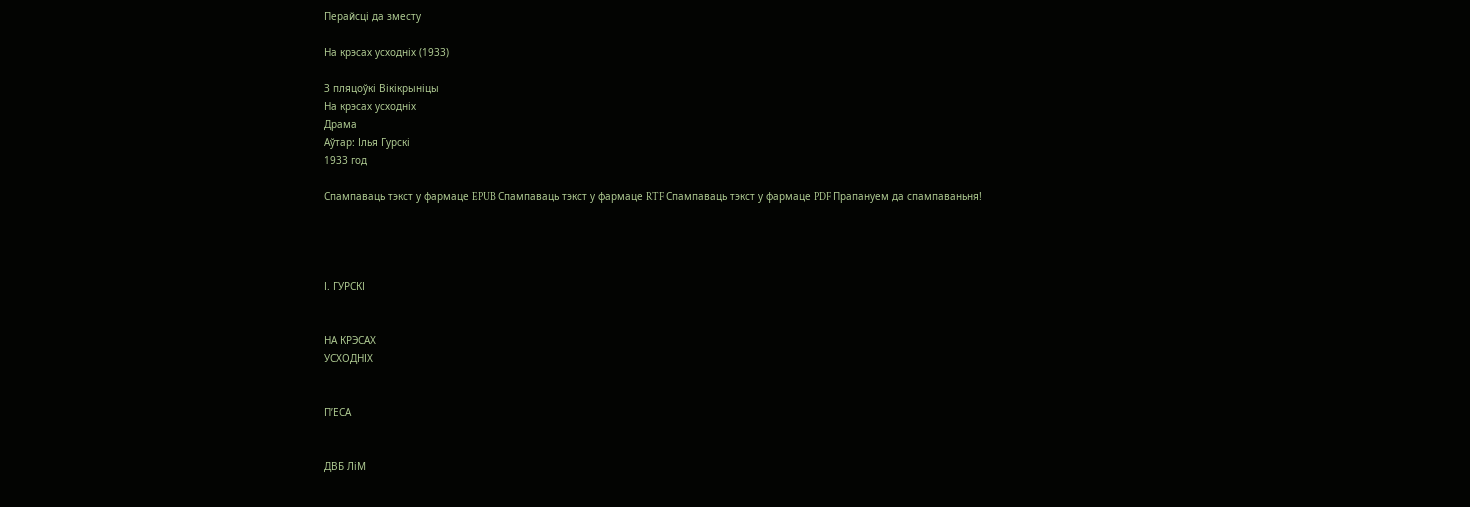Перайсці да зместу

На крэсах усходніх (1933)

З пляцоўкі Вікікрыніцы
На крэсах усходніх
Драма
Аўтар: Ілья Гурскі
1933 год

Спампаваць тэкст у фармаце EPUB Спампаваць тэкст у фармаце RTF Спампаваць тэкст у фармаце PDF Прапануем да спампаваньня!




І. ГУРСКІ


НА КРЭСАХ
УСХОДНІХ


П’ЕСА


ДВБ ЛіМ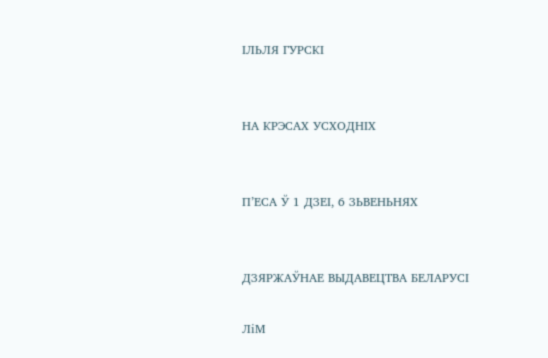ІЛЬЛЯ ГУРСКІ


НА КРЭСАХ УСХОДНІХ


П’ЕСА Ў 1 ДЗЕІ, 6 ЗЬВЕНЬНЯХ


ДЗЯРЖАЎНАЕ ВЫДАВЕЦТВА БЕЛАРУСІ

ЛіМ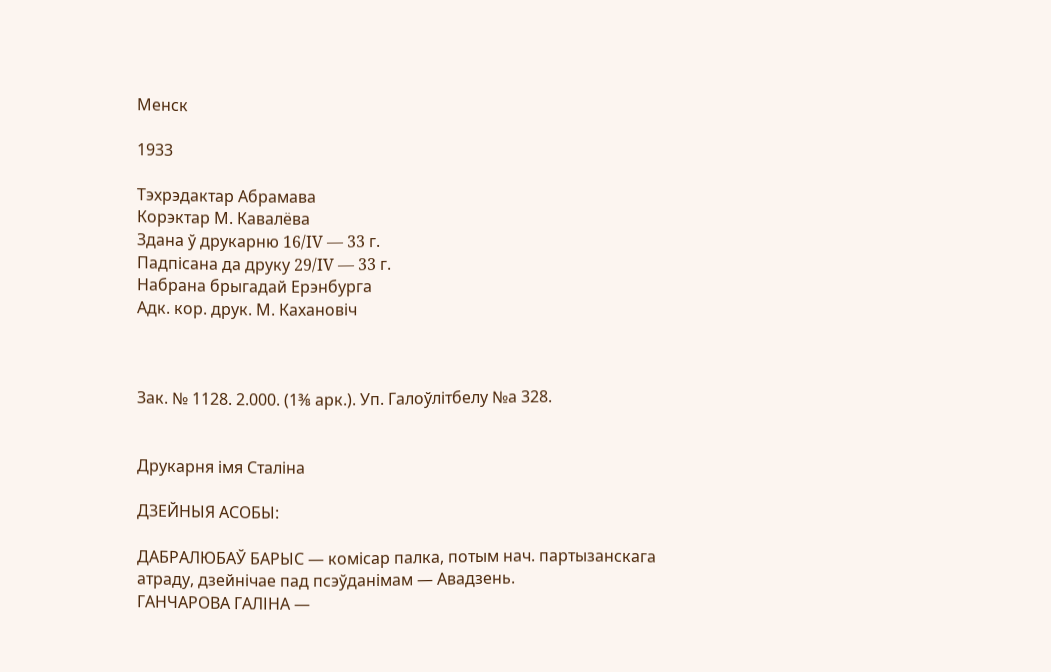Менск

1933

Тэхрэдактар Абрамава
Корэктар М. Кавалёва
Здана ў друкарню 16/IV — 33 г.
Падпісана да друку 29/IV — 33 г.
Набрана брыгадай Ерэнбурга
Адк. кор. друк. М. Кахановіч



Зак. № 1128. 2.000. (1⅜ арк.). Уп. Галоўлітбелу №а 328.


Друкарня імя Сталіна

ДЗЕЙНЫЯ АСОБЫ:

ДАБРАЛЮБАЎ БАРЫС — комісар палка, потым нач. партызанскага атраду, дзейнічае пад псэўданімам — Авадзень.
ГАНЧАРОВА ГАЛІНА —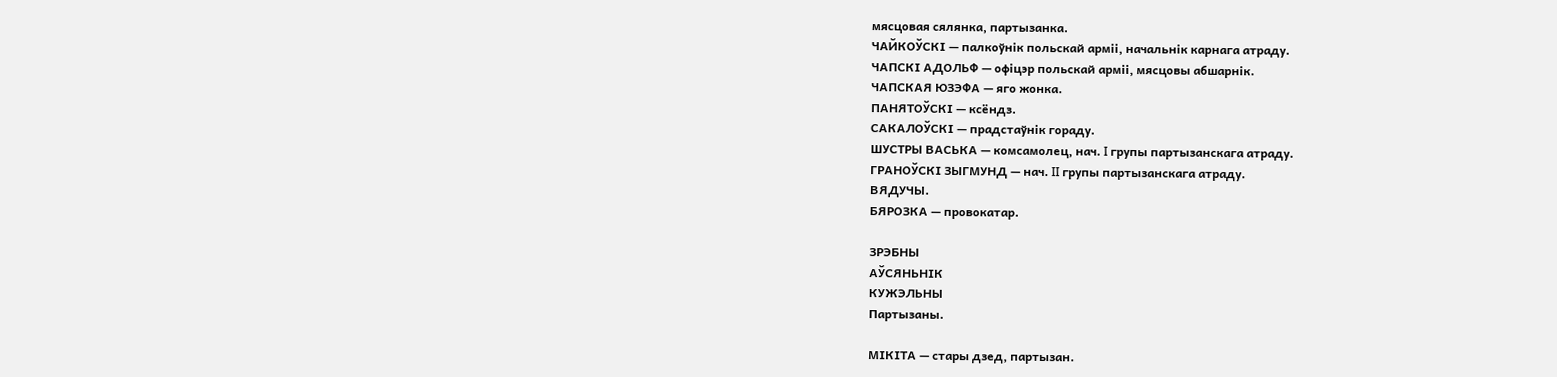мясцовая сялянка, партызанка.
ЧАЙКОЎСКІ — палкоўнік польскай арміі, начальнік карнага атраду.
ЧАПСКІ АДОЛЬФ — офіцэр польскай арміі, мясцовы абшарнік.
ЧАПСКАЯ ЮЗЭФА — яго жонка.
ПАНЯТОЎСКІ — ксёндз.
САКАЛОЎСКІ — прадстаўнік гораду.
ШУСТРЫ ВАСЬКА — комсамолец, нач. I групы партызанскага атраду.
ГРАНОЎСКІ ЗЫГМУНД — нач. II групы партызанскага атраду.
ВЯДУЧЫ.
БЯРОЗКА — провокатар.

ЗРЭБНЫ
АЎСЯНЬНІК
КУЖЭЛЬНЫ
Партызаны.

МІКІТА — стары дзед, партызан.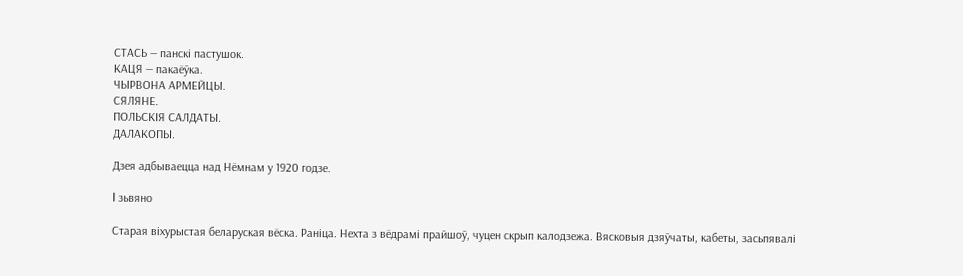СТАСЬ — панскі пастушок.
КАЦЯ — пакаёўка.
ЧЫРВОНА АРМЕЙЦЫ.
СЯЛЯНЕ.
ПОЛЬСКІЯ САЛДАТЫ.
ДАЛАКОПЫ.

Дзея адбываецца над Нёмнам у 1920 годзе.

I зьвяно

Старая віхурыстая беларуская вёска. Раніца. Нехта з вёдрамі прайшоў, чуцен скрып калодзежа. Вясковыя дзяўчаты, кабеты, засьпявалі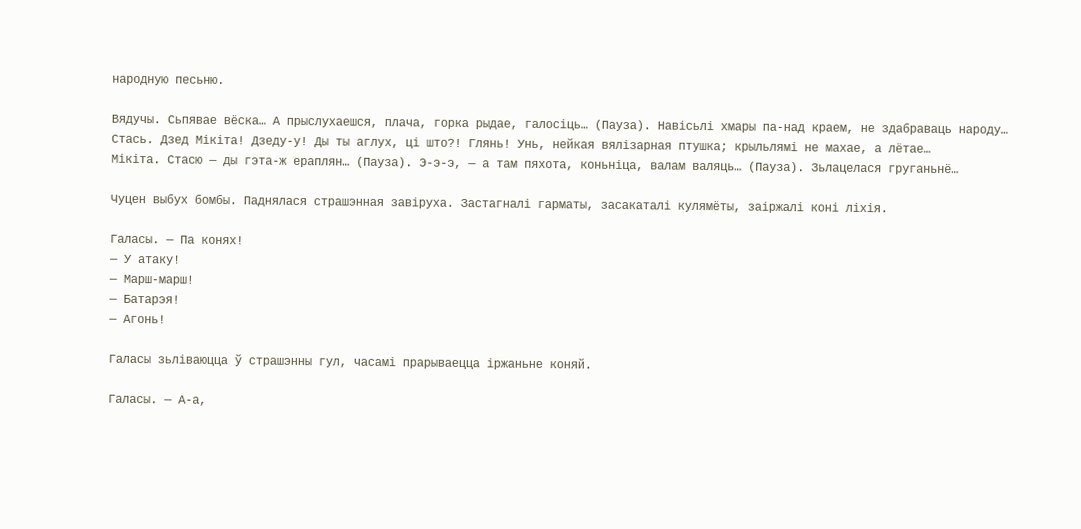народную песьню.

Вядучы. Сьпявае вёска… А прыслухаешся, плача, горка рыдае, галосіць… (Пауза). Навісьлі хмары па-над краем, не здабраваць народу…
Стась. Дзед Мікіта! Дзеду-у! Ды ты аглух, ці што?! Глянь! Унь, нейкая вялізарная птушка; крыльлямі не махае, а лётае…
Мікіта. Стасю — ды гэта-ж ераплян… (Пауза). Э-э-э, — а там пяхота, коньніца, валам валяць… (Пауза). Зьлацелася груганьнё…

Чуцен выбух бомбы. Паднялася страшэнная завіруха. Застагналі гарматы, засакаталі кулямёты, заіржалі коні ліхія.

Галасы. — Па конях!
— У атаку!
— Марш-марш!
— Батарэя!
— Агонь!

Галасы зьліваюцца ў страшэнны гул, часамі прарываецца іржаньне коняй.

Галасы. — А-а,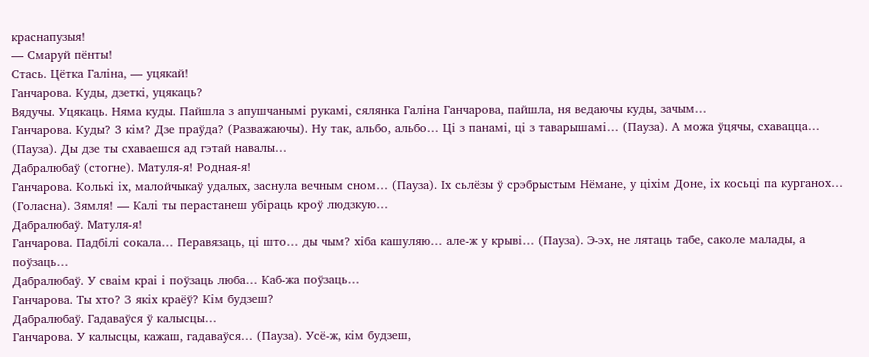краснапузыя!
— Смаруй пёнты!
Стась. Цётка Галіна, — уцякай!
Ганчарова. Куды, дзеткі, уцякаць?
Вядучы. Уцякаць. Няма куды. Пайшла з апушчанымі рукамі, сялянка Галіна Ганчарова, пайшла, ня ведаючы куды, зачым…
Ганчарова. Куды? 3 кім? Дзе праўда? (Разважаючы). Ну так, альбо, альбо… Ці з панамі, ці з таварышамі… (Пауза). А можа ўцячы, схавацца… (Пауза). Ды дзе ты схаваешся ад гэтай навалы…
Дабралюбаў (стогне). Матуля-я! Родная-я!
Ганчарова. Колькі іх, малойчыкаў удалых, заснула вечным сном… (Пауза). Іх сьлёзы ў срэбрыстым Нёмане, у ціхім Доне, іх косьці па курганох… (Голасна). Зямля! — Калі ты перастанеш убіраць кроў людзкую…
Дабралюбаў. Матуля-я!
Ганчарова. Падбілі сокала… Перавязаць, ці што… ды чым? хіба кашуляю… але-ж у крыві… (Пауза). Э-эх, не лятаць табе, саколе малады, а поўзаць…
Дабралюбаў. У сваім краі і поўзаць люба… Каб-жа поўзаць…
Ганчарова. Ты хто? З якіх краёў? Кім будзеш?
Дабралюбаў. Гадаваўся ў калысцы…
Ганчарова. У калысцы, кажаш, гадаваўся… (Пауза). Усё-ж, кім будзеш,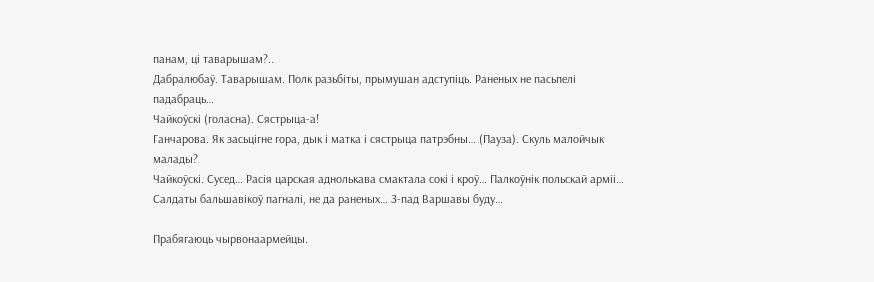панам, ці таварышам?..
Дабралюбаў. Таварышам. Полк разьбіты, прымушан адступіць. Раненых не пасьпелі падабраць…
Чайкоўскі (голасна). Сястрыца-а!
Ганчарова. Як засьцігне гора, дык і матка і сястрыца патрэбны… (Пауза). Скуль малойчык малады?
Чайкоўскі. Сусед… Расія царская аднолькава смактала сокі і кроў… Палкоўнік польскай арміі… Салдаты бальшавікоў пагналі, не да раненых… З-пад Варшавы буду…

Прабягаюць чырвонаармейцы.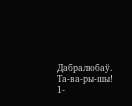Дабралюбаў. Та-ва-ры-шы!
1-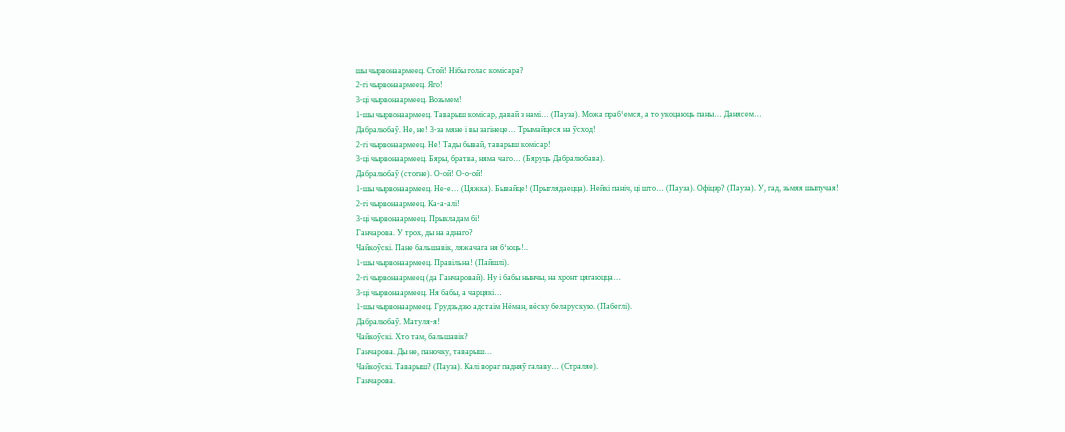шы чырвонаармеец. Стой! Нібы голас комісара?
2-гі чырвонаармеец. Яго!
3-ці чырвонаармеец. Возьмем!
1-шы чырвонаармеец. Таварыш комісар, давай з намі… (Пауза). Можа праб‘емся, а то укоцаюць паны… Данясем…
Дабралюбаў. Не, не! 3-за мяне і вы загінеце… Трымайцеся на ўсход!
2-гі чырвонаармеец. Не! Тады бывай, таварыш комісар!
3-ці чырвонаармеец. Бяры, братва, няма чаго… (Бяруць Дабралюбава).
Дабралюбаў (стогне). О-ой! О-о-ой!
1-шы чырвонаармеец. Не-е… (Цяжка). Бывайце! (Прыглядаецца). Нейкі паніч, ці што… (Пауза). Офіцэр? (Пауза). У, гад, зьмяя шыпучая!
2-гі чырвонаармеец. Ка-а-алі!
3-ці чырвонаармеец. Прыкладам бі!
Ганчарова. У трох, ды на аднаго?
Чайкоўскі. Пане бальшавік, ляжачага ня б‘юць!..
1-шы чырвонаармеец. Правільна! (Пайшлі).
2-гі чырвонаармеец (да Ганчаровай). Ну і бабы нынчы, на хронт цягаюцца…
3-ці чырвонаармеец. Ня бабы, а чарцякі…
1-шы чырвонаармеец. Грудзьдзю адстаім Нёман, вёску беларускую. (Пабеглі).
Дабралюбаў. Матуля-я!
Чайкоўскі. Хто там, бальшавік?
Ганчарова. Ды не, паночку, таварыш…
Чайкоўскі. Таварыш? (Пауза). Калі вораг падняў галаву… (Страляе).
Ганчарова.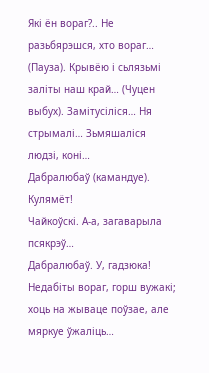Які ён вораг?.. Не разьбярэшся, хто вораг… (Пауза). Крывёю і сьлязьмі заліты наш край… (Чуцен выбух). Замітусіліся… Ня стрымалі… Зьмяшаліся людзі, коні…
Дабралюбаў (камандуе). Кулямёт!
Чайкоўскі. А-а, загаварыла псякрэў…
Дабралюбаў. У, гадзюка! Недабіты вораг, горш вужакі; хоць на жываце поўзае, але мяркуе ўжаліць…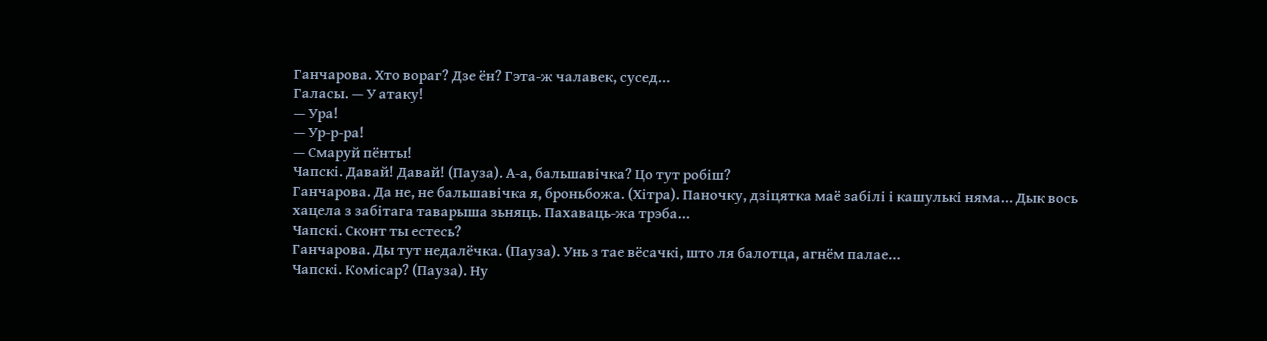Ганчарова. Хто вораг? Дзе ён? Гэта-ж чалавек, сусед…
Галасы. — У атаку!
— Ура!
— Ур-р-ра!
— Смаруй пёнты!
Чапскі. Давай! Давай! (Пауза). А-а, бальшавічка? Цо тут робіш?
Ганчарова. Да не, не бальшавічка я, броньбожа. (Хітра). Паночку, дзіцятка маё забілі і кашулькі няма… Дык вось хацела з забітага таварыша зьняць. Пахаваць-жа трэба…
Чапскі. Сконт ты естесь?
Ганчарова. Ды тут недалёчка. (Пауза). Унь з тае вёсачкі, што ля балотца, агнём палае…
Чапскі. Комісар? (Пауза). Ну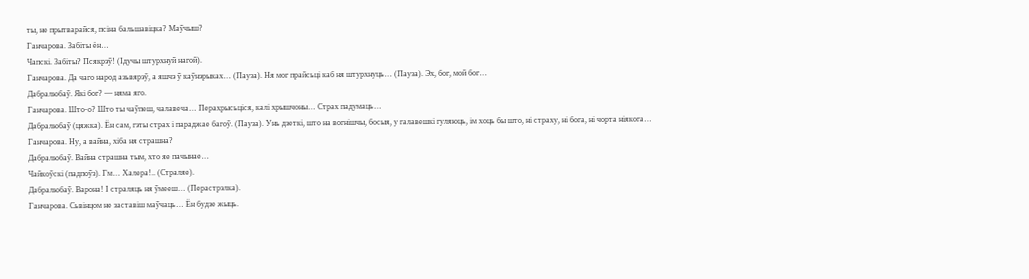ты, не прытварайся, псіна бальшавіцка? Маўчыш?
Ганчарова. Забіты ён…
Чапскі. Забіты? Псякрэў! (Ідучы штурхнуй нагой).
Ганчарова. Да чаго народ азьвярэў, а яшчэ ў каўнэрыках… (Пауза). Ня мог прайсьці каб ня штурхнуць… (Пауза). Эх, бог, мой бог…
Дабралюбаў. Які бог? — няма яго.
Ганчарова. Што-о? Што ты чаўпеш, чалавеча… Перахрысьціся, калі хрышчоны… Страх падумаць…
Дабралюбаў (цяжка). Ён сам, гэты страх і параджае багоў. (Пауза). Унь дзеткі, што на вогнішчы, босыя, у галавешкі гуляюць, ім хоць бы што, ні страху, ні бога, ні чорта ніякога…
Ганчарова. Ну, а вайна, хіба ня страшна?
Дабралюбаў. Вайна страшна тым, хто яе пачынае…
Чайкоўскі (падпоўз). Гм… Халера!.. (Страляе).
Дабралюбаў. Варона! І страляць ня ўмееш… (Перастрэлка).
Ганчарова. Сьвінцом не заставіш маўчаць… Ён будзе жыць.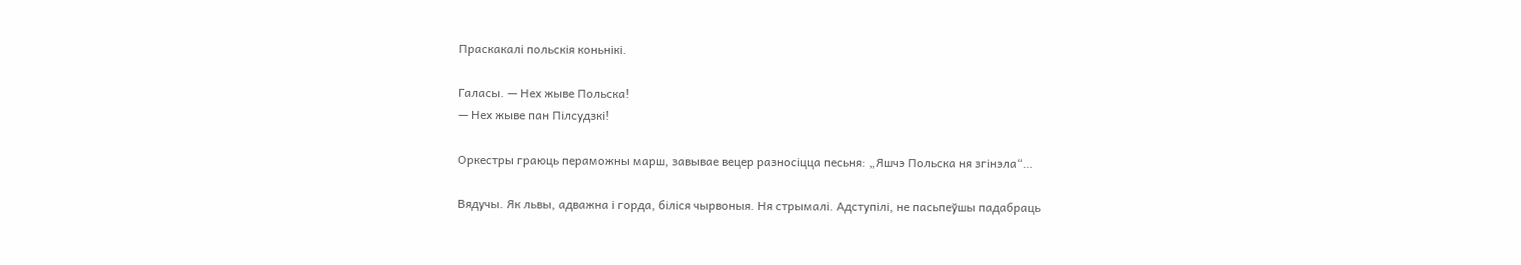Праскакалі польскія коньнікі.

Галасы. — Нех жыве Польска!
— Нех жыве пан Пілсудзкі!

Оркестры граюць пераможны марш, завывае вецер разносіцца песьня: „Яшчэ Польска ня згінэла“…

Вядучы. Як львы, адважна і горда, біліся чырвоныя. Ня стрымалі. Адступілі, не пасьпеўшы падабраць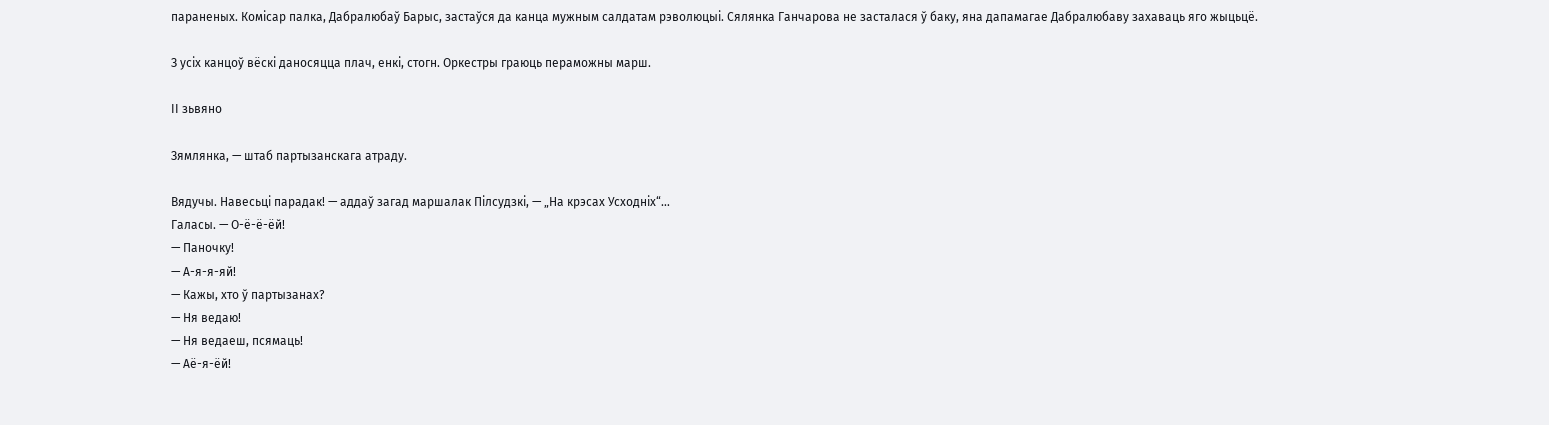параненых. Комісар палка, Дабралюбаў Барыс, застаўся да канца мужным салдатам рэволюцыі. Сялянка Ганчарова не засталася ў баку, яна дапамагае Дабралюбаву захаваць яго жыцьцё.

З усіх канцоў вёскі даносяцца плач, енкі, стогн. Оркестры граюць пераможны марш.

II зьвяно

Зямлянка, — штаб партызанскага атраду.

Вядучы. Навесьці парадак! — аддаў загад маршалак Пілсудзкі, — „На крэсах Усходніх“…
Галасы. — О-ё-ё-ёй!
— Паночку!
— А-я-я-яй!
— Кажы, хто ў партызанах?
— Ня ведаю!
— Ня ведаеш, псямаць!
— Аё-я-ёй!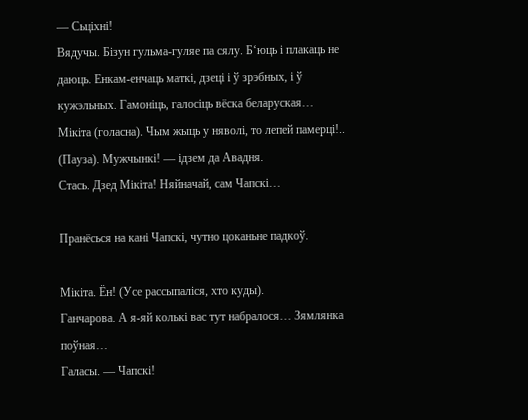— Сьціхні!
Вядучы. Бізун гульма-гуляе па сялу. Б‘юць і плакаць не даюць. Енкам-енчаць маткі, дзеці і ў зрэбных, і ў кужэльных. Гамоніць, галосіць вёска беларуская…
Мікіта (голасна). Чым жыць у няволі, то лепей памерці!.. (Пауза). Мужчынкі! — ідзем да Авадня.
Стась. Дзед Мікіта! Няйначай, сам Чапскі…

Пранёсься на кані Чапскі, чутно цоканьне падкоў.

Мікіта. Ён! (Усе рассыпаліся, хто куды).
Ганчарова. А я-яй колькі вас тут набралося… Зямлянка поўная…
Галасы. — Чапскі!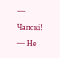— Чапскі!
— Не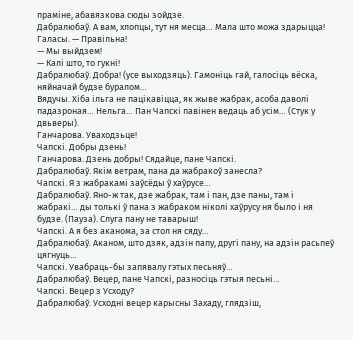праміне, абавязкова сюды зойдзе.
Дабралюбаў. А вам, хлопцы, тут ня месца… Мала што можа здарыцца!
Галасы. — Правільна!
— Мы выйдзем!
— Калі што, то гукні!
Дабралюбаў. Добра! (усе выходзяць). Гамоніць гай, галосіць вёска, няйначай будзе буралом…
Вядучы. Хіба ільга не пацікавіцца, як жыве жабрак, асоба даволі падазроная… Нельга… Пан Чапскі павінен ведаць аб усім… (Стук у двьверы).
Ганчарова. Уваходзьце!
Чапскі. Добры дзень!
Ганчарова. Дзень добры! Сядайце, пане Чапскі.
Дабралюбаў. Якім ветрам, пана да жабракоў занесла?
Чапскі. Я з жабракамі заўсёды ў хаўрусе…
Дабралюбаў. Яно-ж так, дзе жабрак, там і пан, дзе паны, там і жабракі… ды толькі ў пана з жабраком ніколі хаўрусу ня было і ня будзе. (Пауза). Слуга пану не таварыш!
Чапскі. А я без аканома, за стол ня сяду…
Дабралюбаў. Аканом, што дзяк, адзін папу, другі пану, на адзін расьпеў цягнуць…
Чапскі. Увабраць-бы запявалу гэтых песьняў…
Дабралюбаў. Вецер, пане Чапскі, разносіць гэтыя песьні…
Чапскі. Вецер з Усходу?
Дабралюбаў. Усходні вецер карысны Захаду, глядзіш,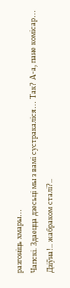разгоніць хмары…
Чапскі. Здаецца дзесьці мы з вамі сустракаліся… Так? А-а, пане комісар… Дзіўна!.. жабраком сталі?..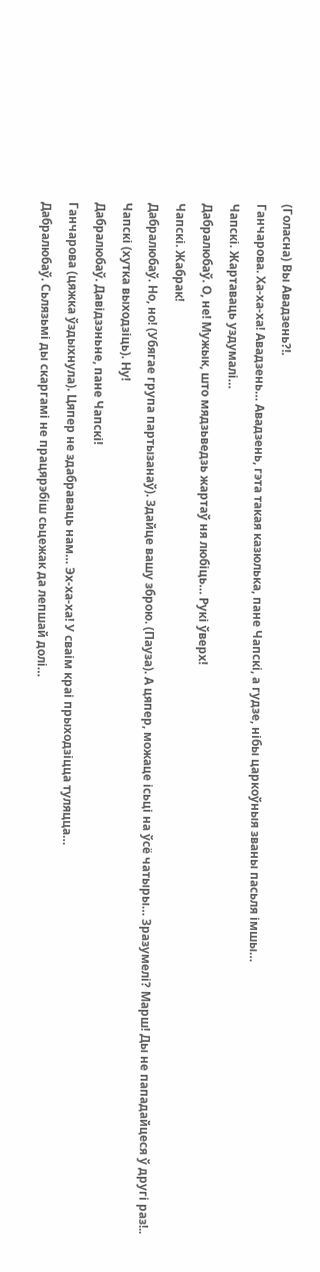(Голасна) Вы Авадзень?!.
Ганчарова. Ха-ха-ха! Авадзень… Авадзень, гэта такая казюлька, пане Чапскі, а гудзе, нібы царкоўныя званы пасьля імшы…
Чапскі. Жартаваць уздумалі…
Дабралюбаў. О, не! Мужык, што мядзьведзь жартаў ня любіць… Рукі ўверх!
Чапскі. Жабрак!
Дабралюбаў. Но, но! (Убягае група партызанаў). Здайце вашу зброю. (Пауза). А цяпер, можаце ісьці на ўсё чатыры… Зразумелі? Марш! Ды не пападайцеся ў другі раз!..
Чапскі (хутка выходзіць). Ну!
Дабралюбаў. Давідзэньне, пане Чапскі!
Ганчарова (цяжка ўздыхнула). Цяпер не здабраваць нам… Эх-ха-ха! У сваім краі прыходзіцца туляцца…
Дабралюбаў. Сьлязьмі ды скаргамі не працярэбіш сьцежак да лепшай долі…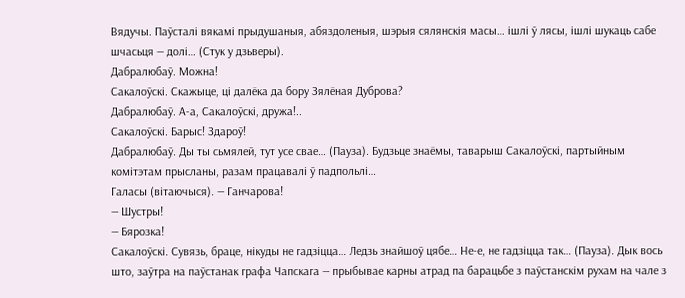Вядучы. Паўсталі вякамі прыдушаныя, абяздоленыя, шэрыя сялянскія масы… ішлі ў лясы, ішлі шукаць сабе шчасьця — долі… (Стук у дзьверы).
Дабралюбаў. Можна!
Сакалоўскі. Скажыце, ці далёка да бору Зялёная Дуброва?
Дабралюбаў. А-а, Сакалоўскі, дружа!..
Сакалоўскі. Барыс! Здароў!
Дабралюбаў. Ды ты сьмялей, тут усе свае… (Пауза). Будзьце знаёмы, таварыш Сакалоўскі, партыйным комітэтам прысланы, разам працавалі ў падпольлі…
Галасы (вітаючыся). — Ганчарова!
— Шустры!
— Бярозка!
Сакалоўскі. Сувязь, браце, нікуды не гадзіцца… Ледзь знайшоў цябе… Не-е, не гадзіцца так… (Пауза). Дык вось што, заўтра на паўстанак графа Чапскага — прыбывае карны атрад па барацьбе з паўстанскім рухам на чале з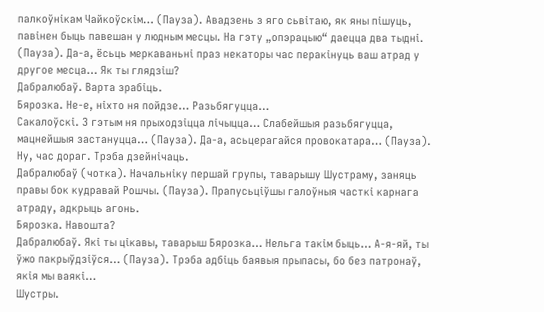палкоўнікам Чайкоўскім… (Пауза). Авадзень з яго сьвітаю, як яны пішуць, павінен быць павешан у людным месцы. На гэту „опэрацыю“ даецца два тыдні. (Пауза). Да-а, ёсьць меркаваньні праз некаторы час перакінуць ваш атрад у другое месца… Як ты глядзіш?
Дабралюбаў. Варта зрабіць.
Бярозка. Не-е, ніхто ня пойдзе… Разьбягуцца…
Сакалоўскі. З гэтым ня прыходзіцца лічыцца… Слабейшыя разьбягуцца, мацнейшыя застануцца… (Пауза). Да-а, асьцерагайся провокатара… (Пауза). Ну, час дораг. Трэба дзейнічаць.
Дабралюбаў (чотка). Начальніку першай групы, таварышу Шустраму, заняць правы бок кудравай Рошчы. (Пауза). Прапусьціўшы галоўныя часткі карнага атраду, адкрыць агонь.
Бярозка. Навошта?
Дабралюбаў. Які ты цікавы, таварыш Бярозка… Нельга такім быць… А-я-яй, ты ўжо пакрыўдзіўся… (Пауза). Трэба адбіць баявыя прыпасы, бо без патронаў, якія мы ваякі…
Шустры.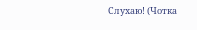Слухаю! (Чотка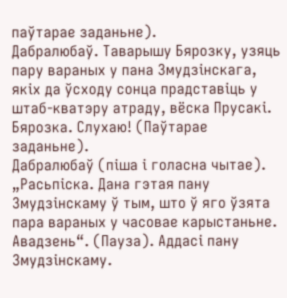паўтарае заданьне).
Дабралюбаў. Таварышу Бярозку, узяць пару вараных у пана Змудзінскага, якіх да ўсходу сонца прадставіць у штаб-кватэру атраду, вёска Прусакі.
Бярозка. Слухаю! (Паўтарае заданьне).
Дабралюбаў (піша і голасна чытае). „Расьпіска. Дана гэтая пану Змудзінскаму ў тым, што ў яго ўзята пара вараных у часовае карыстаньне. Авадзень“. (Пауза). Аддасі пану Змудзінскаму.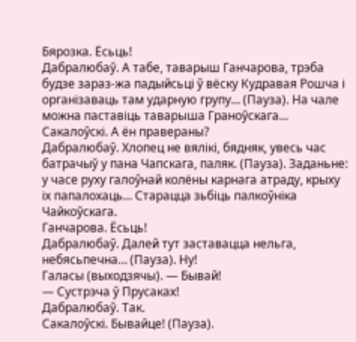Бярозка. Ёсьць!
Дабралюбаў. А табе, таварыш Ганчарова, трэба будзе зараз-жа падыйсьці ў вёску Кудравая Рошча і організаваць там ударную групу… (Пауза). На чале можна паставіць таварыша Граноўскага…
Сакалоўскі. А ён правераны?
Дабралюбаў. Хлопец не вялікі, бядняк, увесь час батрачыў у пана Чапскага, паляк. (Пауза). Заданьне: у часе руху галоўнай колёны карнага атраду, крыху іх папалохаць… Старацца зьбіць палкоўніка Чайкоўскага.
Ганчарова. Ёсьць!
Дабралюбаў. Далей тут заставацца нельга, небясьпечна… (Пауза). Ну!
Галасы (выходзячы). — Бывай!
— Сустрэча ў Прусаках!
Дабралюбаў. Так.
Сакалоўскі. Бывайце! (Пауза).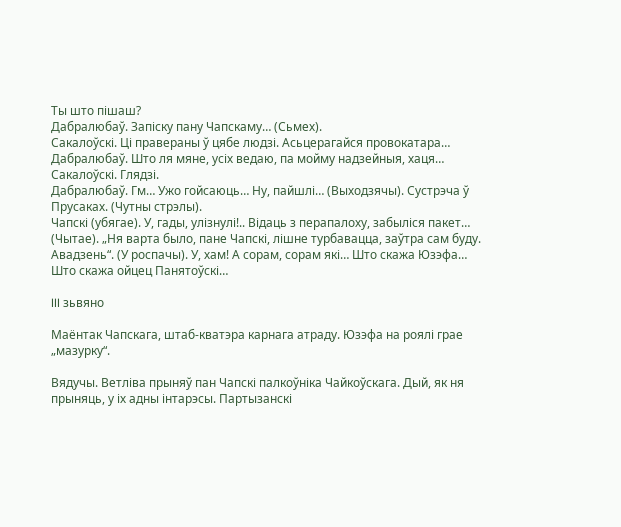Ты што пішаш?
Дабралюбаў. Запіску пану Чапскаму… (Сьмех).
Сакалоўскі. Ці правераны ў цябе людзі. Асьцерагайся провокатара…
Дабралюбаў. Што ля мяне, усіх ведаю, па мойму надзейныя, хаця…
Сакалоўскі. Глядзі.
Дабралюбаў. Гм… Ужо гойсаюць… Ну, пайшлі… (Выходзячы). Сустрэча ў Прусаках. (Чутны стрэлы).
Чапскі (убягае). У, гады, улізнулі!.. Відаць з перапалоху, забыліся пакет… (Чытае). „Ня варта было, пане Чапскі, лішне турбавацца, заўтра сам буду. Авадзень“. (У роспачы). У, хам! А сорам, сорам які… Што скажа Юзэфа… Што скажа ойцец Панятоўскі…

III зьвяно

Маёнтак Чапскага, штаб-кватэра карнага атраду. Юзэфа на роялі грае „мазурку“.

Вядучы. Ветліва прыняў пан Чапскі палкоўніка Чайкоўскага. Дый, як ня прыняць, у іх адны інтарэсы. Партызанскі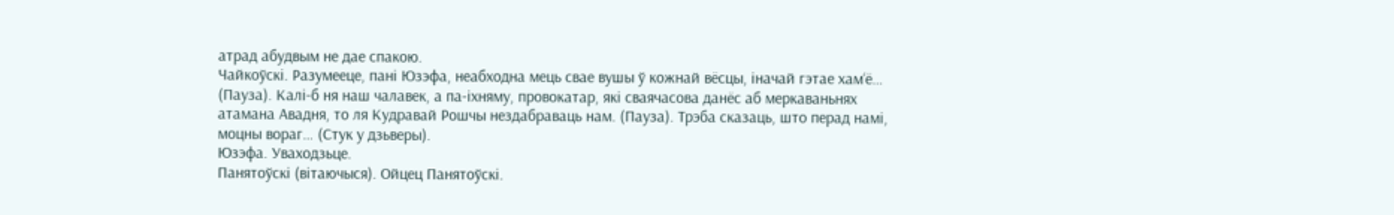атрад абудвым не дае спакою.
Чайкоўскі. Разумееце, пані Юзэфа, неабходна мець свае вушы ў кожнай вёсцы, іначай гэтае хам‘ё… (Пауза). Калі-б ня наш чалавек, а па-іхняму, провокатар, які сваячасова данёс аб меркаваньнях атамана Авадня, то ля Кудравай Рошчы нездабраваць нам. (Пауза). Трэба сказаць, што перад намі, моцны вораг… (Стук у дзьверы).
Юзэфа. Уваходзьце.
Панятоўскі (вітаючыся). Ойцец Панятоўскі.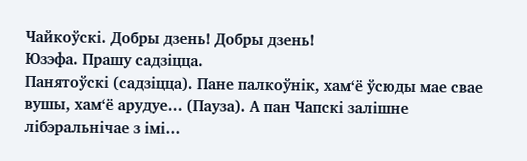Чайкоўскі. Добры дзень! Добры дзень!
Юзэфа. Прашу садзіцца.
Панятоўскі (садзіцца). Пане палкоўнік, хам‘ё ўсюды мае свае вушы, хам‘ё арудуе… (Пауза). А пан Чапскі залішне лібэральнічае з імі…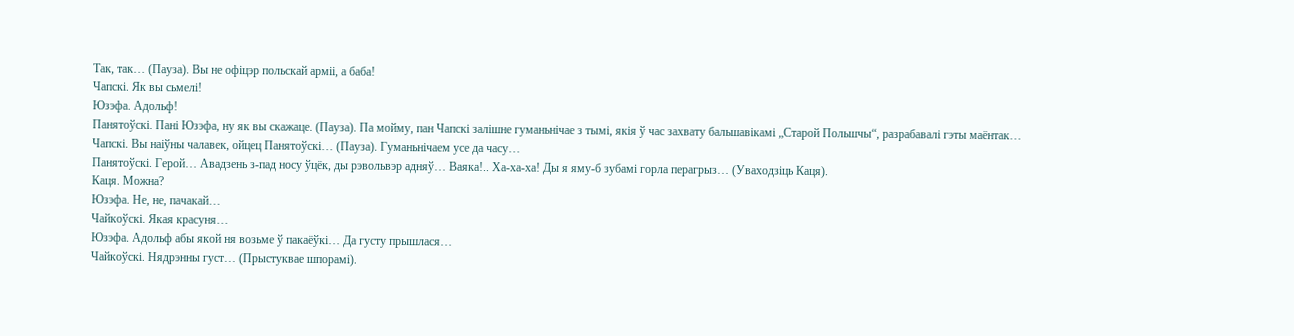Так, так… (Пауза). Вы не офіцэр польскай арміі, а баба!
Чапскі. Як вы сьмелі!
Юзэфа. Адольф!
Панятоўскі. Пані Юзэфа, ну як вы скажаце. (Пауза). Па мойму, пан Чапскі залішне гуманьнічае з тымі, якія ў час захвату бальшавікамі „Старой Польшчы“, разрабавалі гэты маёнтак…
Чапскі. Вы наіўны чалавек, ойцец Панятоўскі… (Пауза). Гуманьнічаем усе да часу…
Панятоўскі. Герой… Авадзень з-пад носу ўцёк, ды рэвольвэр адняў… Ваяка!.. Ха-ха-ха! Ды я яму-б зубамі горла перагрыз… (Уваходзіць Каця).
Каця. Можна?
Юзэфа. Не, не, пачакай…
Чайкоўскі. Якая красуня…
Юзэфа. Адольф абы якой ня возьме ў пакаёўкі… Да густу прышлася…
Чайкоўскі. Нядрэнны густ… (Прыстуквае шпорамі).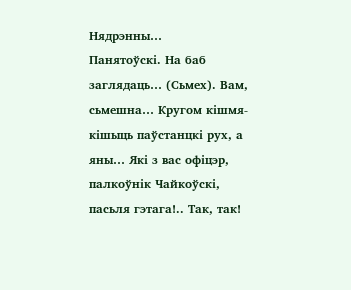Нядрэнны…
Панятоўскі. На баб заглядаць… (Сьмех). Вам, сьмешна… Кругом кішмя-кішыць паўстанцкі рух, а яны… Які з вас офіцэр, палкоўнік Чайкоўскі, пасьля гэтага!.. Так, так!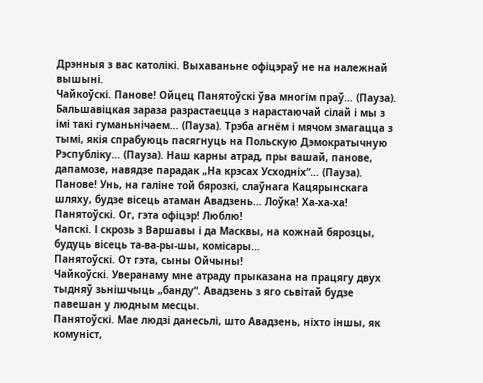Дрэнныя з вас католікі. Выхаваньне офіцэраў не на належнай вышыні.
Чайкоўскі. Панове! Ойцец Панятоўскі ўва многім праў… (Пауза). Бальшавіцкая зараза разрастаецца з нарастаючай сілай і мы з імі такі гуманьнічаем… (Пауза). Трэба агнём і мячом змагацца з тымі, якія спрабуюць пасягнуць на Польскую Дэмократычную Рэспубліку… (Пауза). Наш карны атрад, пры вашай, панове, дапамозе, навядзе парадак „На крэсах Усходніх“… (Пауза). Панове! Унь, на галіне той бярозкі, слаўнага Кацярынскага шляху, будзе вісець атаман Авадзень… Лоўка! Ха-ха-ха!
Панятоўскі. Ог, гэта офіцэр! Люблю!
Чапскі. І скрозь з Варшавы і да Масквы, на кожнай бярозцы, будуць вісець та-ва-ры-шы, комісары…
Панятоўскі. От гэта, сыны Ойчыны!
Чайкоўскі. Уверанаму мне атраду прыказана на працягу двух тыдняў зьнішчыць „банду“. Авадзень з яго сьвітай будзе павешан у людным месцы.
Панятоўскі. Мае людзі данесьлі, што Авадзень, ніхто іншы, як комуніст,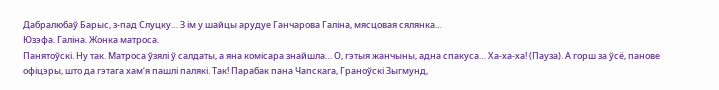Дабралюбаў Барыс, з-пад Слуцку… З ім у шайцы арудуе Ганчарова Галіна, мясцовая сялянка…
Юзэфа. Галіна. Жонка матроса.
Панятоўскі. Ну так. Матроса ўзялі ў салдаты, а яна комісара знайшла… О, гэтыя жанчыны, адна спакуса… Ха-ха-ха! (Пауза). А горш за ўсё, панове офіцэры, што да гэтага хам‘я пашлі палякі. Так! Парабак пана Чапскага, Граноўскі Зыгмунд,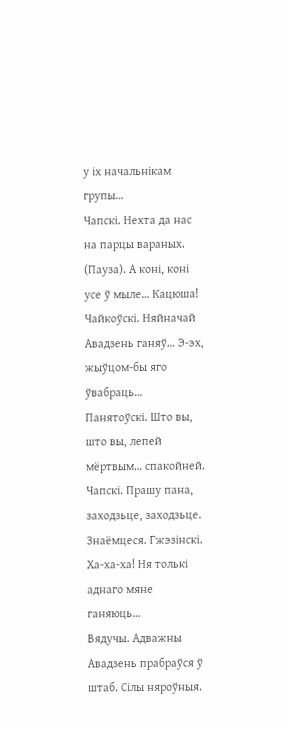у іх начальнікам групы…
Чапскі. Нехта да нас на парцы вараных. (Пауза). А коні, коні усе ў мыле… Кацюша!
Чайкоўскі. Няйначай Авадзень ганяў… Э-эх, жыўцом-бы яго ўвабраць…
Панятоўскі. Што вы, што вы, лепей мёртвым… спакойней.
Чапскі. Прашу пана, заходзьце, заходзьце. Знаёмцеся. Гжэзінскі. Ха-ха-ха! Ня толькі аднаго мяне ганяюць…
Вядучы. Адважны Авадзень прабраўся ў штаб. Сілы няроўныя.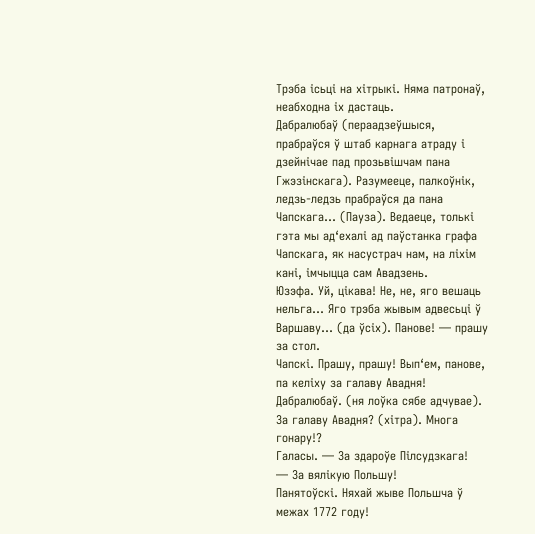Трэба ісьці на хітрыкі. Няма патронаў, неабходна іх дастаць.
Дабралюбаў (пераадзеўшыся, прабраўся ў штаб карнага атраду і дзейнічае пад прозьвішчам пана Гжэзінскага). Разумееце, палкоўнік, ледзь-ледзь прабраўся да пана Чапскага… (Пауза). Ведаеце, толькі гэта мы ад‘ехалі ад паўстанка графа Чапскага, як насустрач нам, на ліхім кані, імчыцца сам Авадзень.
Юзэфа. Уй, цікава! Не, не, яго вешаць нельга… Яго трэба жывым адвесьці ў Варшаву… (да ўсіх). Панове! — прашу за стол.
Чапскі. Прашу, прашу! Вып‘ем, панове, па келіху за галаву Авадня!
Дабралюбаў. (ня лоўка сябе адчувае). За галаву Авадня? (хітра). Многа гонару!?
Галасы. — За здароўе Пілсудзкага!
— За вялікую Польшу!
Панятоўскі. Няхай жыве Польшча ў межах 1772 году!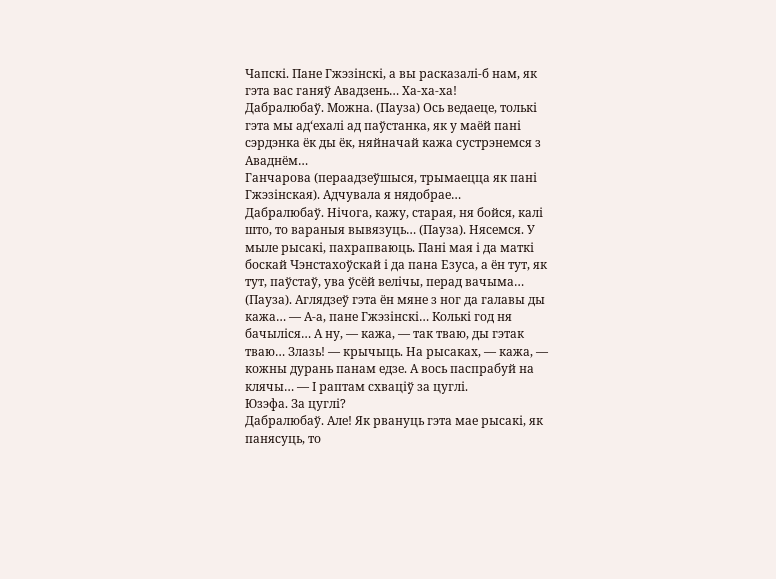Чапскі. Пане Гжэзінскі, а вы расказалі-б нам, як гэта вас ганяў Авадзень… Ха-ха-ха!
Дабралюбаў. Можна. (Пауза) Ось ведаеце, толькі гэта мы ад‘ехалі ад паўстанка, як у маёй пані сэрдэнка ёк ды ёк, няйначай кажа сустрэнемся з Аваднём…
Ганчарова (пераадзеўшыся, трымаецца як пані Гжэзінская). Адчувала я нядобрае…
Дабралюбаў. Нічога, кажу, старая, ня бойся, калі што, то вараныя вывязуць… (Пауза). Нясемся. У мыле рысакі, пахрапваюць. Пані мая і да маткі боскай Чэнстахоўскай і да пана Езуса, а ён тут, як тут, паўстаў, ува ўсёй велічы, перад вачыма… (Пауза). Аглядзеў гэта ён мяне з ног да галавы ды кажа… — А-а, пане Гжэзінскі… Колькі год ня бачыліся… А ну, — кажа, — так тваю, ды гэтак тваю… Злазь! — крычыць. На рысаках, — кажа, — кожны дурань панам едзе. А вось паспрабуй на клячы… — І раптам схваціў за цуглі.
Юзэфа. За цуглі?
Дабралюбаў. Але! Як рвануць гэта мае рысакі, як панясуць, то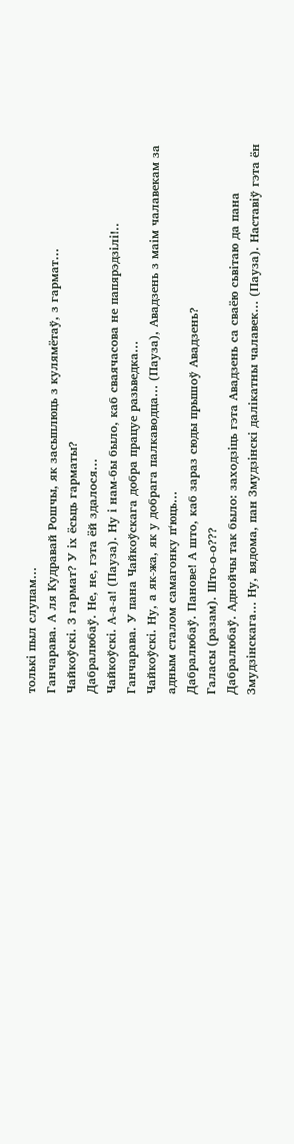толькі пыл слупам…
Ганчарава. А ля Кудравай Рошчы, як засыплюць з кулямётаў, з гармат…
Чайкоўскі. З гармат? У іх ёсьць гарматы?
Дабралюбаў. Не, не, гэта ёй здалося…
Чайкоўскі. А-а-а! (Пауза). Ну і нам-бы было, каб сваячасова не папярэдзілі!..
Ганчарава. У пана Чайкоўскага добра працуе разьведка…
Чайкоўскі. Ну, а як-жа, як у добрага палкаводца… (Пауза), Авадзень з маім чалавекам за адным сталом самагонку п‘юць…
Дабралюбаў. Панове! А што, каб зараз сюды прышоў Авадзень?
Галасы (разам). Што-о-о???
Дабралюбаў. Аднойчы так было: заходзіць гэта Авадзень са сваёю сьвітаю да пана Змудзінскага… Ну, вядома, пан Змудзінскі далікатны чалавек… (Пауза). Наставіў гэта ён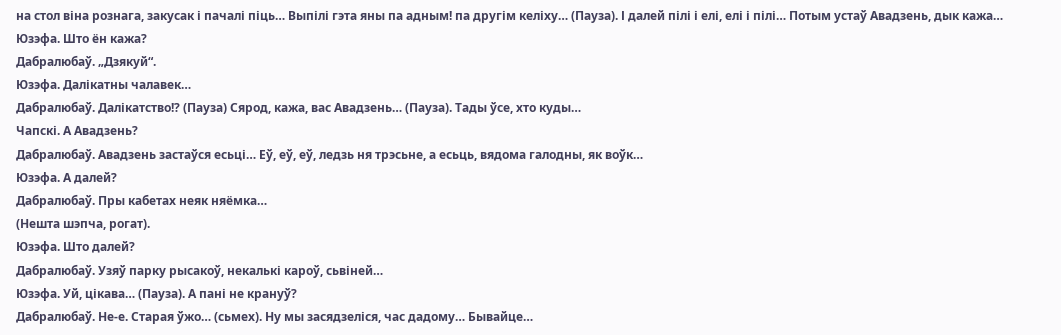на стол віна рознага, закусак і пачалі піць… Выпілі гэта яны па адным! па другім келіху… (Пауза). І далей пілі і елі, елі і пілі… Потым устаў Авадзень, дык кажа…
Юзэфа. Што ён кажа?
Дабралюбаў. „Дзякуй“.
Юзэфа. Далікатны чалавек…
Дабралюбаў. Далікатство!? (Пауза) Сярод, кажа, вас Авадзень… (Пауза). Тады ўсе, хто куды…
Чапскі. А Авадзень?
Дабралюбаў. Авадзень застаўся есьці… Еў, еў, еў, ледзь ня трэсьне, а есьць, вядома галодны, як воўк…
Юзэфа. А далей?
Дабралюбаў. Пры кабетах неяк няёмка…
(Нешта шэпча, рогат).
Юзэфа. Што далей?
Дабралюбаў. Узяў парку рысакоў, некалькі кароў, сьвіней…
Юзэфа. Уй, цікава… (Пауза). А пані не крануў?
Дабралюбаў. Не-е. Старая ўжо… (сьмех). Ну мы засядзеліся, час дадому… Бывайце…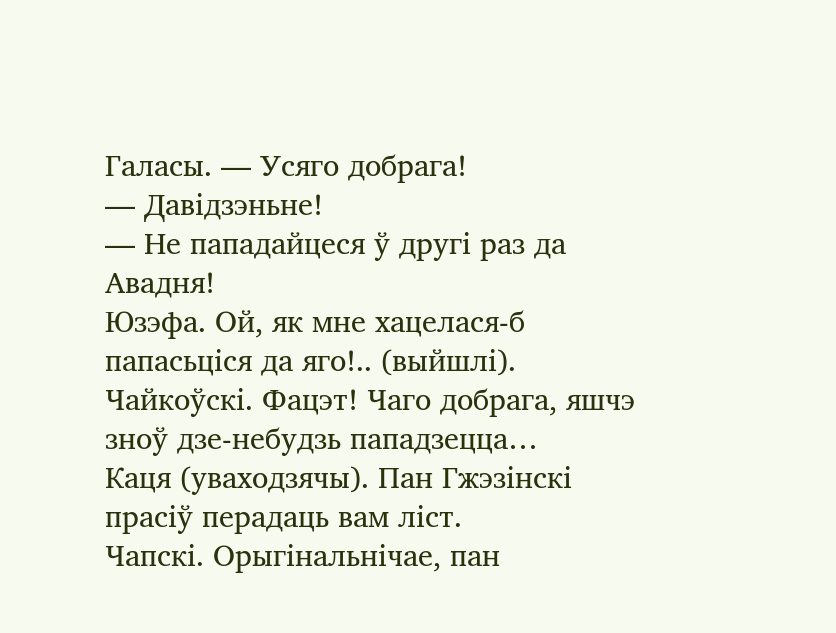Галасы. — Усяго добрага!
— Давідзэньне!
— Не пападайцеся ў другі раз да Авадня!
Юзэфа. Ой, як мне хацелася-б папасьціся да яго!.. (выйшлі).
Чайкоўскі. Фацэт! Чаго добрага, яшчэ зноў дзе-небудзь пападзецца…
Каця (уваходзячы). Пан Гжэзінскі прасіў перадаць вам ліст.
Чапскі. Орыгінальнічае, пан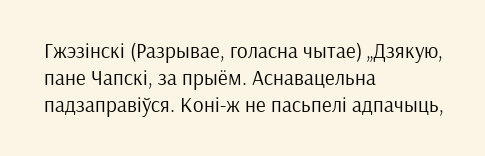Гжэзінскі (Разрывае, голасна чытае) „Дзякую, пане Чапскі, за прыём. Аснавацельна падзаправіўся. Коні-ж не пасьпелі адпачыць,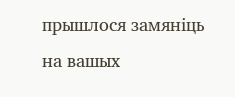прышлося замяніць на вашых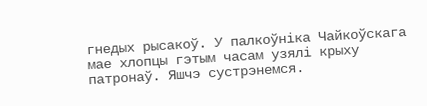гнедых рысакоў. У палкоўніка Чайкоўскага мае хлопцы гэтым часам узялі крыху патронаў. Яшчэ сустрэнемся.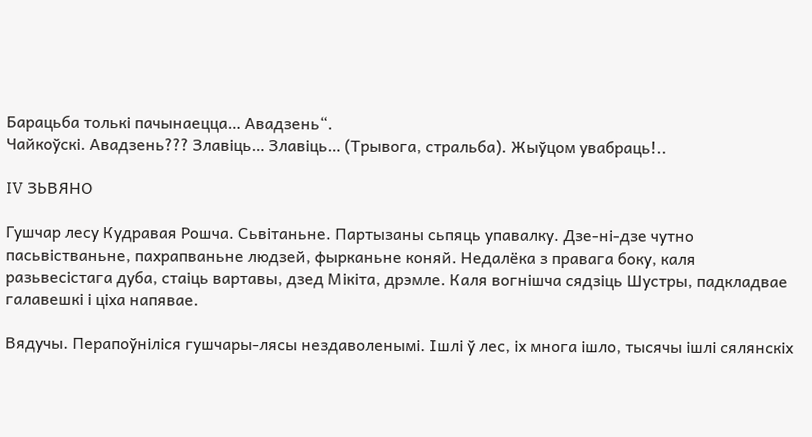Барацьба толькі пачынаецца… Авадзень“.
Чайкоўскі. Авадзень??? Злавіць… Злавіць… (Трывога, стральба). Жыўцом увабраць!..

IV ЗЬВЯНО

Гушчар лесу Кудравая Рошча. Сьвітаньне. Партызаны сьпяць упавалку. Дзе-ні-дзе чутно пасьвістваньне, пахрапваньне людзей, фырканьне коняй. Недалёка з правага боку, каля разьвесістага дуба, стаіць вартавы, дзед Мікіта, дрэмле. Каля вогнішча сядзіць Шустры, падкладвае галавешкі і ціха напявае.

Вядучы. Перапоўніліся гушчары-лясы нездаволенымі. Ішлі ў лес, іх многа ішло, тысячы ішлі сялянскіх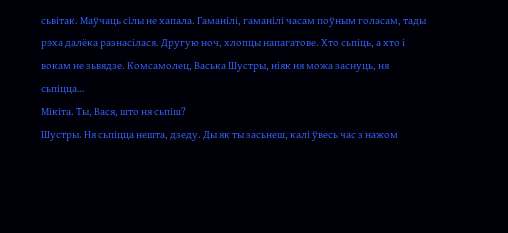сьвітак. Маўчаць сілы не хапала. Гаманілі, гаманілі часам поўным голасам, тады рэха далёка разнасілася. Другую ноч, хлопцы напагатове. Хто сьпіць, а хто і вокам не зьвядзе. Комсамолец, Васька Шустры, ніяк ня можа заснуць, ня сьпіцца…
Мікіта. Ты, Вася, што ня сьпіш?
Шустры. Ня сьпіцца нешта, дзеду. Ды як ты засьнеш, калі ўвесь час з нажом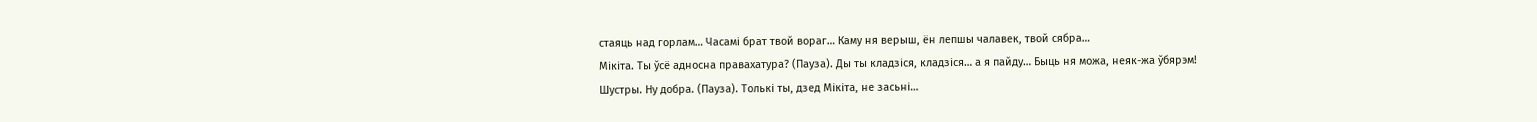стаяць над горлам… Часамі брат твой вораг… Каму ня верыш, ён лепшы чалавек, твой сябра…
Мікіта. Ты ўсё адносна правахатура? (Пауза). Ды ты кладзіся, кладзіся… а я пайду… Быць ня можа, неяк-жа ўбярэм!
Шустры. Ну добра. (Пауза). Толькі ты, дзед Мікіта, не засьні…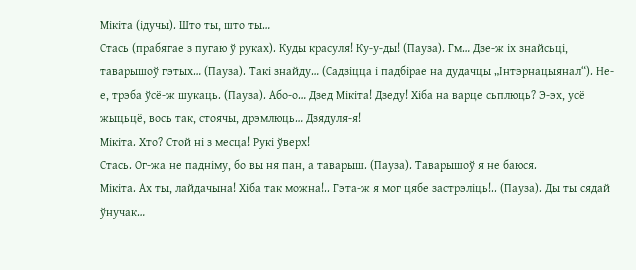Мікіта (ідучы). Што ты, што ты…
Стась (прабягае з пугаю ў руках). Куды красуля! Ку-у-ды! (Пауза). Гм… Дзе-ж іх знайсьці, таварышоў гэтых… (Пауза). Такі знайду… (Садзіцца і падбірае на дудачцы „Інтэрнацыянал“). Не-е, трэба ўсё-ж шукаць. (Пауза). Або-о… Дзед Мікіта! Дзеду! Хіба на варце сьплюць? Э-эх, усё жыцьцё, вось так, стоячы, дрэмлюць… Дзядуля-я!
Мікіта. Хто? Стой ні з месца! Рукі ўверх!
Стась. Ог-жа не падніму, бо вы ня пан, а таварыш. (Пауза). Таварышоў я не баюся.
Мікіта. Ах ты, лайдачына! Хіба так можна!.. Гэта-ж я мог цябе застрэліць!.. (Пауза). Ды ты сядай ўнучак…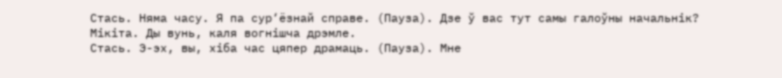Стась. Няма часу. Я па сур‘ёзнай справе. (Пауза). Дзе ў вас тут самы галоўны начальнік?
Мікіта. Ды вунь, каля вогнішча дрэмле.
Стась. Э-эх, вы, хіба час цяпер драмаць. (Пауза). Мне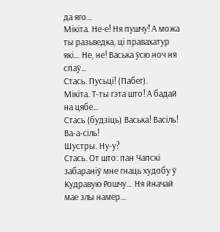да яго…
Мікіта. Не-е! Ня пушчу! А можа ты разьведка, ці правахатур які… Не, не! Васька ўсю ноч ня спаў…
Стась. Пусьці! (Пабег).
Мікіта. Т-ты гэта што! А бадай на цябе…
Стась (будзіць) Васька! Васіль! Ва-а-сіль!
Шустры. Ну-у?
Стась. От што: пан Чапскі забараніў мне гнаць худобу ў Кудравую Рошчу… Ня йначай мае злы намер…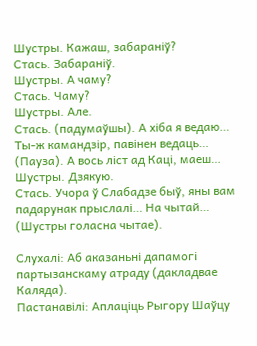Шустры. Кажаш, забараніў?
Стась. Забараніў.
Шустры. А чаму?
Стась. Чаму?
Шустры. Але.
Стась. (падумаўшы). А хіба я ведаю… Ты-ж камандзір, павінен ведаць… (Пауза). А вось ліст ад Каці, маеш…
Шустры. Дзякую.
Стась. Учора ў Слабадзе быў, яны вам падарунак прыслалі… На чытай…
(Шустры голасна чытае).

Слухалі: Аб аказаньні дапамогі партызанскаму атраду (дакладвае Каляда).
Пастанавілі: Аплаціць Рыгору Шаўцу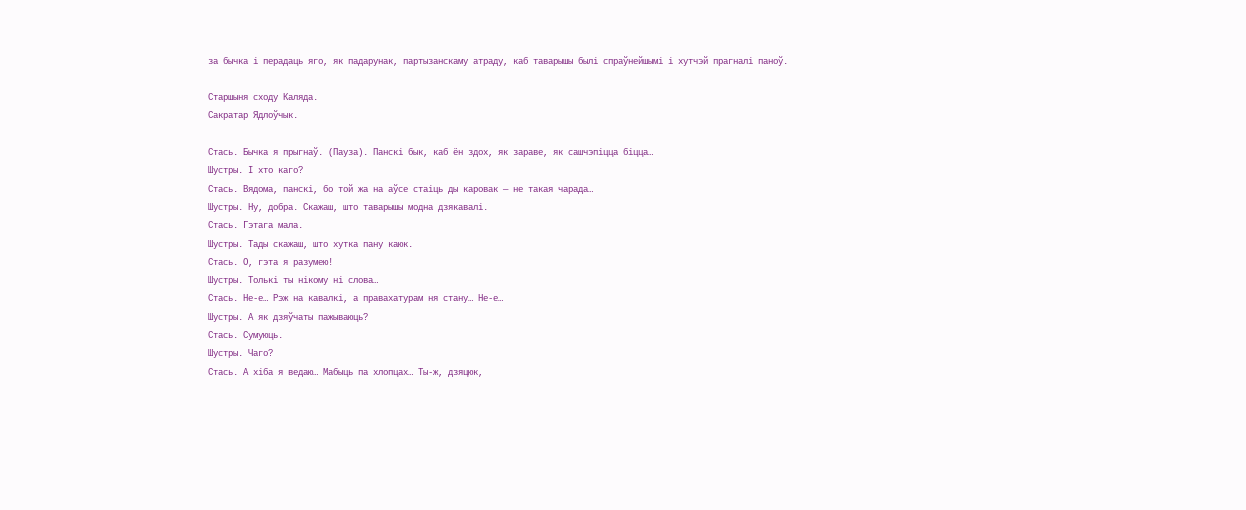за бычка і перадаць яго, як падарунак, партызанскаму атраду, каб таварышы былі спраўнейшымі і хутчэй прагналі паноў.

Старшыня сходу Каляда.
Сакратар Ядлоўчык.

Стась. Бычка я прыгнаў. (Пауза). Панскі бык, каб ён здох, як зараве, як сашчэпіцца біцца…
Шустры. І хто каго?
Стась. Вядома, панскі, бо той жа на аўсе стаіць ды каровак — не такая чарада…
Шустры. Ну, добра. Скажаш, што таварышы модна дзякавалі.
Стась. Гэтага мала.
Шустры. Тады скажаш, што хутка пану каюк.
Стась. О, гэта я разумею!
Шустры. Толькі ты нікому ні слова…
Стась. Не-е… Рэж на кавалкі, а правахатурам ня стану… Не-е…
Шустры. А як дзяўчаты пажываюць?
Стась. Сумуюць.
Шустры. Чаго?
Стась. А хіба я ведаю… Мабыць па хлопцах… Ты-ж, дзяцюк,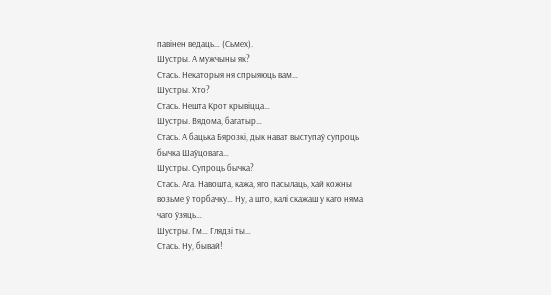павінен ведаць… (Сьмех).
Шустры. А мужчыны як?
Стась. Некаторыя ня спрыяюць вам…
Шустры. Хто?
Стась. Нешта Крот крывіцца…
Шустры. Вядома, багатыр…
Стась. А бацька Бярозкі, дык нават выступаў супроць бычка Шаўцовага…
Шустры. Супроць бычка?
Стась. Ага. Навошта, кажа, яго пасылаць, хай кожны возьме ў торбачку… Ну, а што, калі скажаш у каго няма чаго ўзяць…
Шустры. Гм… Глядзі ты…
Стась. Ну, бывай!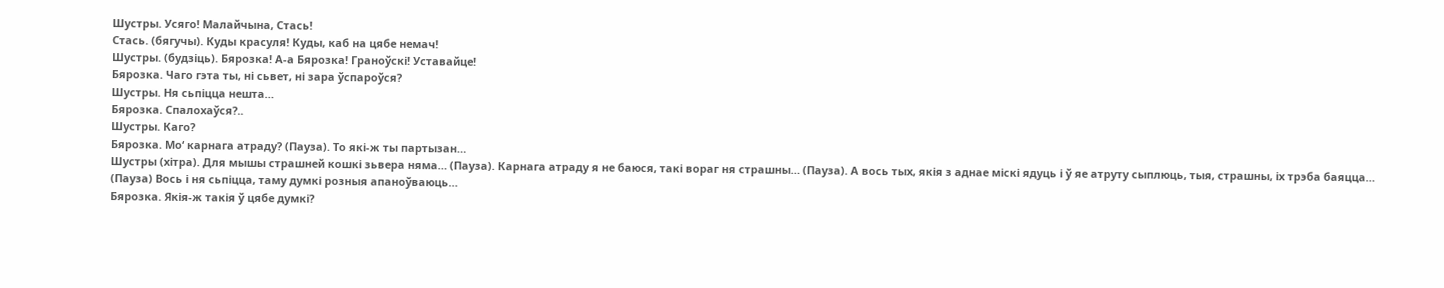Шустры. Усяго! Малайчына, Стась!
Стась. (бягучы). Куды красуля! Куды, каб на цябе немач!
Шустры. (будзіць). Бярозка! А-а Бярозка! Граноўскі! Уставайце!
Бярозка. Чаго гэта ты, ні сьвет, ні зара ўспароўся?
Шустры. Ня сьпіцца нешта…
Бярозка. Спалохаўся?..
Шустры. Каго?
Бярозка. Мо‘ карнага атраду? (Пауза). То які-ж ты партызан…
Шустры (хітра). Для мышы страшней кошкі зьвера няма… (Пауза). Карнага атраду я не баюся, такі вораг ня страшны… (Пауза). А вось тых, якія з аднае міскі ядуць і ў яе атруту сыплюць, тыя, страшны, іх трэба баяцца… (Пауза) Вось і ня сьпіцца, таму думкі розныя апаноўваюць…
Бярозка. Якія-ж такія ў цябе думкі?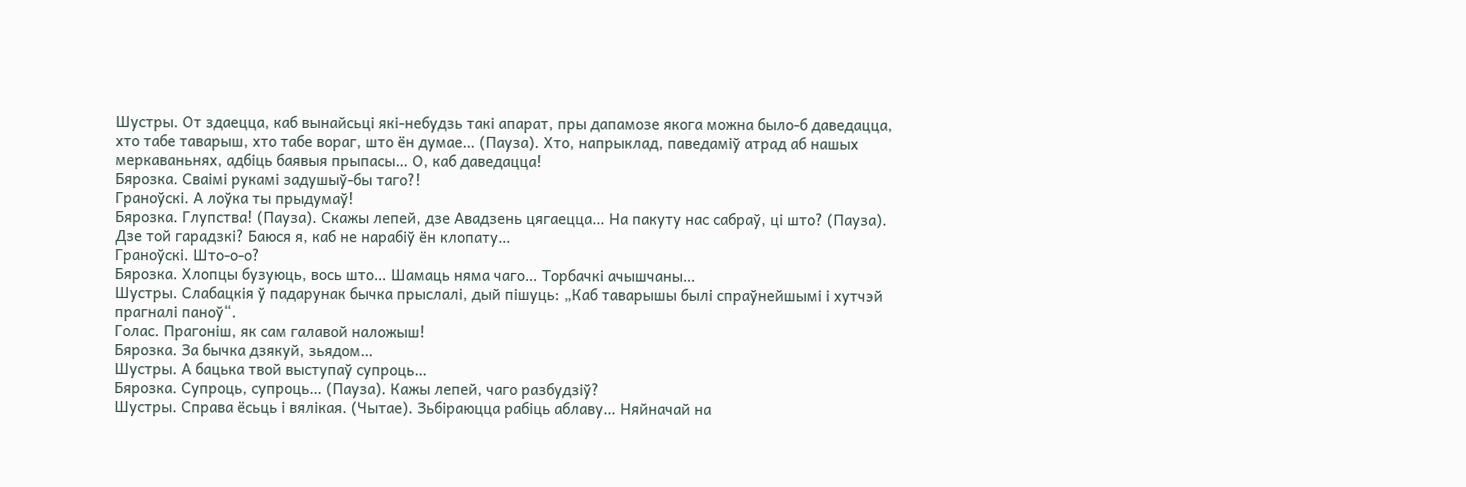Шустры. От здаецца, каб вынайсьці які-небудзь такі апарат, пры дапамозе якога можна было-б даведацца, хто табе таварыш, хто табе вораг, што ён думае… (Пауза). Хто, напрыклад, паведаміў атрад аб нашых меркаваньнях, адбіць баявыя прыпасы… О, каб даведацца!
Бярозка. Сваімі рукамі задушыў-бы таго?!
Граноўскі. А лоўка ты прыдумаў!
Бярозка. Глупства! (Пауза). Скажы лепей, дзе Авадзень цягаецца… На пакуту нас сабраў, ці што? (Пауза). Дзе той гарадзкі? Баюся я, каб не нарабіў ён клопату…
Граноўскі. Што-о-о?
Бярозка. Хлопцы бузуюць, вось што… Шамаць няма чаго… Торбачкі ачышчаны…
Шустры. Слабацкія ў падарунак бычка прыслалі, дый пішуць: „Каб таварышы былі спраўнейшымі і хутчэй прагналі паноў“.
Голас. Прагоніш, як сам галавой наложыш!
Бярозка. За бычка дзякуй, зьядом…
Шустры. А бацька твой выступаў супроць…
Бярозка. Супроць, супроць… (Пауза). Кажы лепей, чаго разбудзіў?
Шустры. Справа ёсьць і вялікая. (Чытае). Зьбіраюцца рабіць аблаву… Няйначай на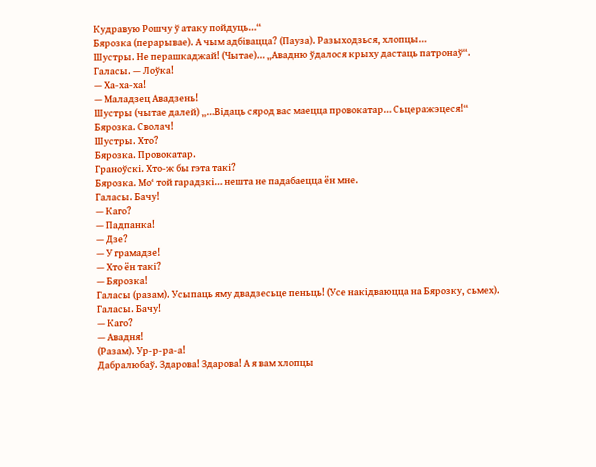Кудравую Рошчу ў атаку пойдуць…“
Бярозка (перарывае). А чым адбівацца? (Пауза). Разыходзься, хлопцы…
Шустры. Не перашкаджай! (Чытае)… „Авадню ўдалося крыху дастаць патронаў“.
Галасы. — Лоўка!
— Ха-ха-ха!
— Маладзец Авадзень!
Шустры (чытае далей) „…Відаць сярод вас маецца провокатар… Сьцеражэцеся!“
Бярозка. Сволач!
Шустры. Хто?
Бярозка. Провокатар.
Граноўскі. Хто-ж бы гэта такі?
Бярозка. Мо‘ той гарадзкі… нешта не падабаецца ён мне.
Галасы. Бачу!
— Каго?
— Падпанка!
— Дзе?
— У грамадзе!
— Хто ён такі?
— Бярозка!
Галасы (разам). Усыпаць яму двадзесьце пеньць! (Усе накідваюцца на Бярозку, сьмех).
Галасы. Бачу!
— Каго?
— Авадня!
(Разам). Ур-р-ра-а!
Дабралюбаў. Здарова! Здарова! А я вам хлопцы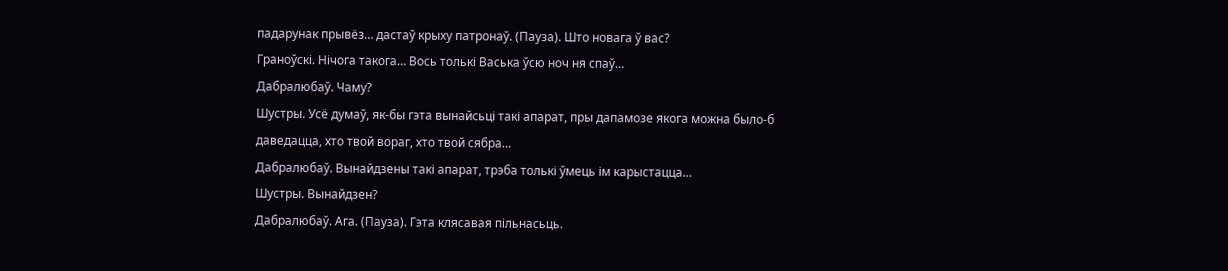падарунак прывёз… дастаў крыху патронаў. (Пауза). Што новага ў вас?
Граноўскі. Нічога такога… Вось толькі Васька ўсю ноч ня спаў…
Дабралюбаў. Чаму?
Шустры. Усё думаў, як-бы гэта вынайсьці такі апарат, пры дапамозе якога можна было-б даведацца, хто твой вораг, хто твой сябра…
Дабралюбаў. Вынайдзены такі апарат, трэба толькі ўмець ім карыстацца…
Шустры. Вынайдзен?
Дабралюбаў. Ага. (Пауза). Гэта клясавая пільнасьць.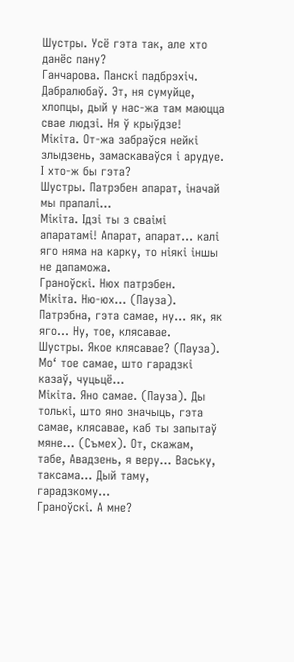Шустры. Усё гэта так, але хто данёс пану?
Ганчарова. Панскі падбрэхіч.
Дабралюбаў. Эт, ня сумуйце, хлопцы, дый у нас-жа там маюцца свае людзі. Ня ў крыўдзе!
Мікіта. От-жа забраўся нейкі злыдзень, замаскаваўся і арудуе. І хто-ж бы гэта?
Шустры. Патрэбен апарат, іначай мы прапалі…
Мікіта. Ідзі ты з сваімі апаратамі! Апарат, апарат… калі яго няма на карку, то ніякі іншы не дапаможа.
Граноўскі. Нюх патрэбен.
Мікіта. Ню-юх… (Пауза). Патрэбна, гэта самае, ну… як, як яго… Ну, тое, клясавае.
Шустры. Якое клясавае? (Пауза). Мо‘ тое самае, што гарадзкі казаў, чуцьцё…
Мікіта. Яно самае. (Пауза). Ды толькі, што яно значыць, гэта самае, клясавае, каб ты запытаў мяне… (Съмех). От, скажам, табе, Авадзень, я веру… Ваську, таксама… Дый таму, гарадзкому…
Граноўскі. А мне?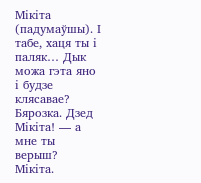Мікіта (падумаўшы). І табе, хаця ты і паляк… Дык можа гэта яно і будзе клясавае?
Бярозка. Дзед Мікіта! — а мне ты верыш?
Мікіта.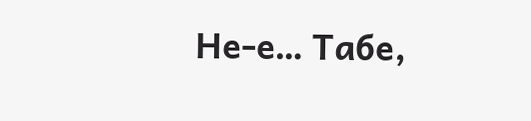Не-е… Табе,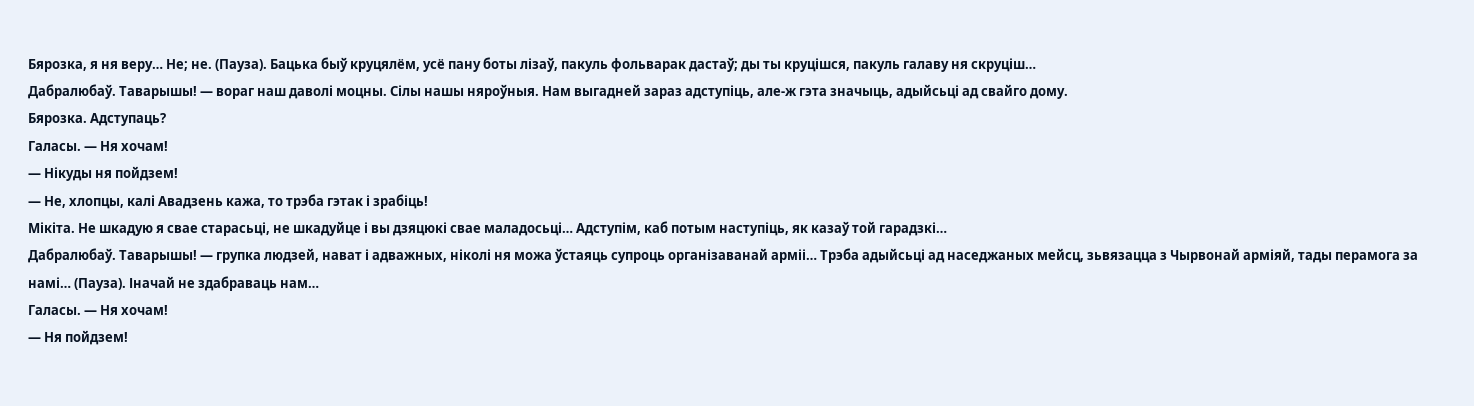Бярозка, я ня веру… Не; не. (Пауза). Бацька быў круцялём, усё пану боты лізаў, пакуль фольварак дастаў; ды ты круцішся, пакуль галаву ня скруціш…
Дабралюбаў. Таварышы! — вораг наш даволі моцны. Сілы нашы няроўныя. Нам выгадней зараз адступіць, але-ж гэта значыць, адыйсьці ад свайго дому.
Бярозка. Адступаць?
Галасы. — Ня хочам!
— Нікуды ня пойдзем!
— Не, хлопцы, калі Авадзень кажа, то трэба гэтак і зрабіць!
Мікіта. Не шкадую я свае старасьці, не шкадуйце і вы дзяцюкі свае маладосьці… Адступім, каб потым наступіць, як казаў той гарадзкі…
Дабралюбаў. Таварышы! — групка людзей, нават і адважных, ніколі ня можа ўстаяць супроць організаванай арміі… Трэба адыйсьці ад наседжаных мейсц, зьвязацца з Чырвонай арміяй, тады перамога за намі… (Пауза). Іначай не здабраваць нам…
Галасы. — Ня хочам!
— Ня пойдзем!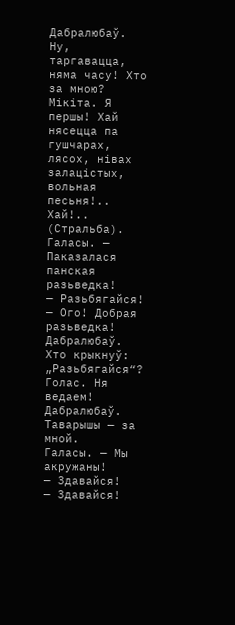Дабралюбаў. Ну, таргавацца, няма часу! Хто за мною?
Мікіта. Я першы! Хай нясецца па гушчарах, лясох, нівах залацістых, вольная песьня!.. Хай!.. (Стральба).
Галасы. — Паказалася панская разьведка!
— Разьбягайся!
— Ого! Добрая разьведка!
Дабралюбаў. Хто крыкнуў: „Разьбягайся“?
Голас. Ня ведаем!
Дабралюбаў. Таварышы — за мной.
Галасы. — Мы акружаны!
— Здавайся!
— Здавайся!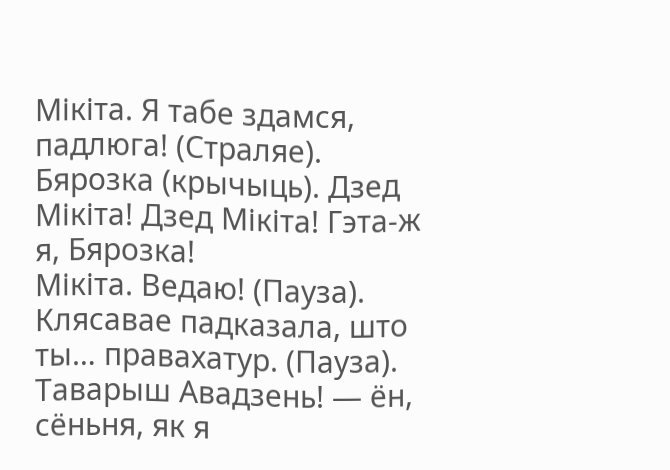Мікіта. Я табе здамся, падлюга! (Страляе).
Бярозка (крычыць). Дзед Мікіта! Дзед Мікіта! Гэта-ж я, Бярозка!
Мікіта. Ведаю! (Пауза). Клясавае падказала, што ты… правахатур. (Пауза). Таварыш Авадзень! — ён, сёньня, як я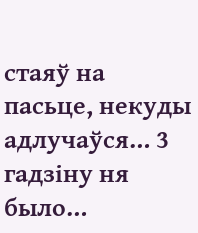стаяў на пасьце, некуды адлучаўся… 3 гадзіну ня было…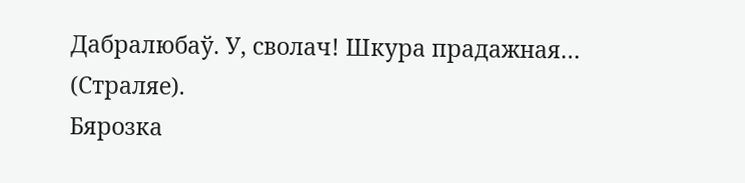Дабралюбаў. У, сволач! Шкура прадажная… (Страляе).
Бярозка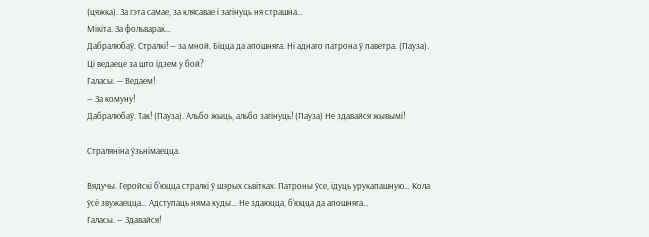(цяжка). За гэта самае, за клясавае і загінуць ня страшна…
Мікіта. За фольварак…
Дабралюбаў. Стралкі! — за мной. Біцца да апошняга. Ні аднаго патрона ў паветра. (Пауза). Ці ведаеце за што ідзем у бой?
Галасы. — Ведаем!
— За комуну!
Дабралюбаў. Так! (Пауза). Альбо жыць, альбо загінуць! (Пауза) Не здавайся жывымі!

Страляніна ўзьнімаецца.

Вядучы. Геройскі б‘юцца стралкі ў шэрых сьвітках. Патроны ўсе, ідуць урукапашную… Кола ўсё звужаецца… Адступаць няма куды… Не здаюцца, б‘юцца да апошняга…
Галасы. — Здавайся!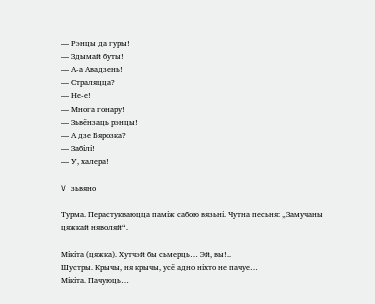— Рэнцы да гуры!
— Здымай буты!
— А-а Авадзень!
— Страляцца?
— Не-е!
— Многа гонару!
— Зьвёнзаць рэнцы!
— А дзе Бярозка?
— Забілі!
— У, халера!

V зьвяно

Турма. Перастукваюцца паміж сабою вязьні. Чутна песьня: „Замучаны цяжкай няволяй“.

Мікіта (цяжка). Хутчэй бы сьмерць… Эй, вы!..
Шустры. Крычы, ня крычы, усё адно ніхто не пачуе…
Мікіта. Пачуюць…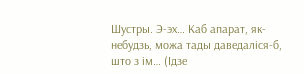Шустры. Э-эх… Каб апарат, як-небудзь, можа тады даведаліся-б, што з ім… (Ідзе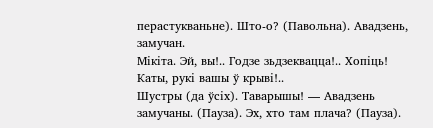перастукваньне). Што-о? (Павольна). Авадзень, замучан.
Мікіта. Эй, вы!.. Годзе зьдзеквацца!.. Хопіць! Каты, рукі вашы ў крыві!..
Шустры (да ўсіх). Таварышы! — Авадзень замучаны. (Пауза). Эх, хто там плача? (Пауза).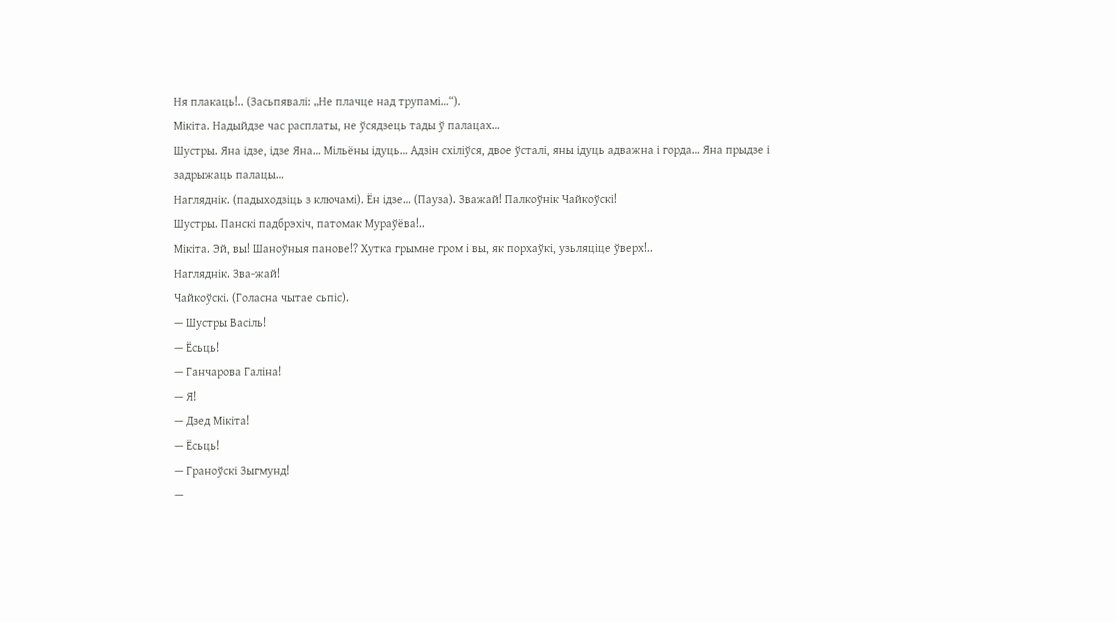Ня плакаць!.. (Засьпявалі: „Не плачце над трупамі…“).
Мікіта. Надыйдзе час расплаты, не ўсядзець тады ў палацах…
Шустры. Яна ідзе, ідзе Яна… Мільёны ідуць… Адзін схіліўся, двое ўсталі, яны ідуць адважна і горда… Яна прыдзе і задрыжаць палацы…
Нагляднік. (падыходзіць з ключамі). Ён ідзе… (Пауза). Зважай! Палкоўнік Чайкоўскі!
Шустры. Панскі падбрэхіч, патомак Мураўёва!..
Мікіта. Эй, вы! Шаноўныя панове!? Хутка грымне гром і вы, як порхаўкі, узьляціце ўверх!..
Нагляднік. Зва-жай!
Чайкоўскі. (Голасна чытае сьпіс).
— Шустры Васіль!
— Ёсьць!
— Ганчарова Галіна!
— Я!
— Дзед Мікіта!
— Ёсьць!
— Граноўскі Зыгмунд!
—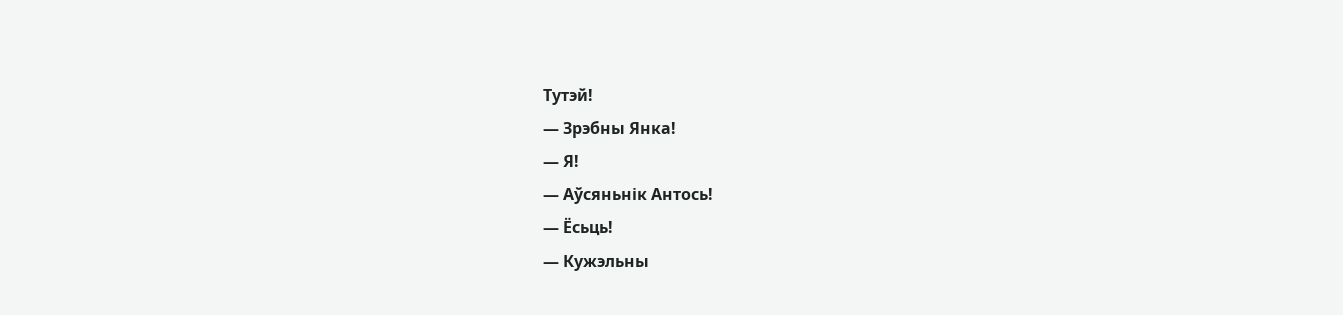Тутэй!
— Зрэбны Янка!
— Я!
— Аўсяньнік Антось!
— Ёсьць!
— Кужэльны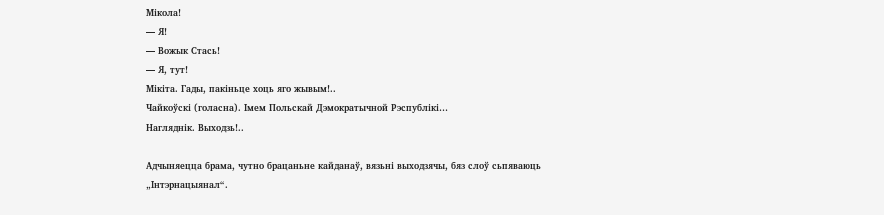Мікола!
— Я!
— Вожык Стась!
— Я, тут!
Мікіта. Гады, пакіньце хоць яго жывым!..
Чайкоўскі (голасна). Імем Польскай Дэмократычной Рэспублікі…
Нагляднік. Выходзь!..

Адчыняецца брама, чутно брацаньне кайданаў, вязьні выходзячы, бяз слоў сьпяваюць „Інтэрнацыянал“.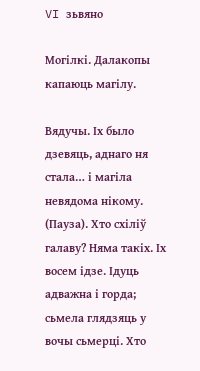VI зьвяно

Могілкі. Далакопы капаюць магілу.

Вядучы. Іх было дзевяць, аднаго ня стала… і магіла невядома нікому. (Пауза). Хто схіліў галаву? Няма такіх. Іх восем ідзе. Ідуць адважна і горда; сьмела глядзяць у вочы сьмерці. Хто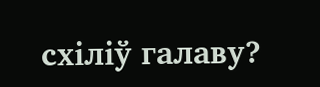схіліў галаву?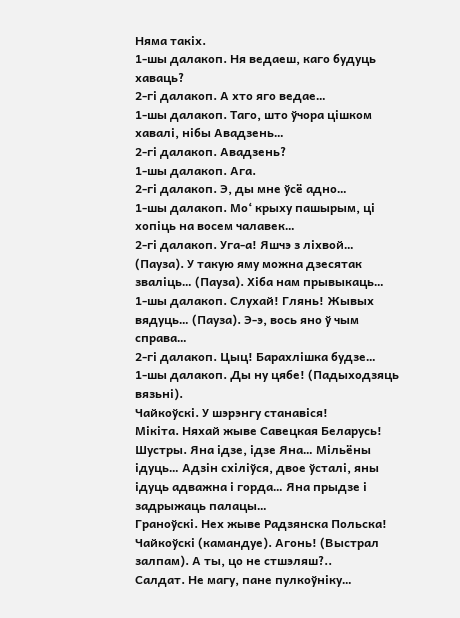Няма такіх.
1-шы далакоп. Ня ведаеш, каго будуць хаваць?
2-гі далакоп. А хто яго ведае…
1-шы далакоп. Таго, што ўчора цішком хавалі, нібы Авадзень…
2-гі далакоп. Авадзень?
1-шы далакоп. Ага.
2-гі далакоп. Э, ды мне ўсё адно…
1-шы далакоп. Мо‘ крыху пашырым, ці хопіць на восем чалавек…
2-гі далакоп. Уга-а! Яшчэ з ліхвой… (Пауза). У такую яму можна дзесятак зваліць… (Пауза). Хіба нам прывыкаць…
1-шы далакоп. Слухай! Глянь! Жывых вядуць… (Пауза). Э-э, вось яно ў чым справа…
2-гі далакоп. Цыц! Барахлішка будзе…
1-шы далакоп. Ды ну цябе! (Падыходзяць вязьні).
Чайкоўскі. У шэрэнгу станавіся!
Мікіта. Няхай жыве Савецкая Беларусь!
Шустры. Яна ідзе, ідзе Яна… Мільёны ідуць… Адзін схіліўся, двое ўсталі, яны ідуць адважна і горда… Яна прыдзе і задрыжаць палацы…
Граноўскі. Нех жыве Радзянска Польска!
Чайкоўскі (камандуе). Агонь! (Выстрал залпам). А ты, цо не стшэляш?..
Салдат. Не магу, пане пулкоўніку…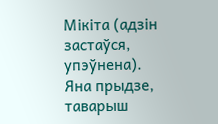Мікіта (адзін застаўся, упэўнена). Яна прыдзе, таварыш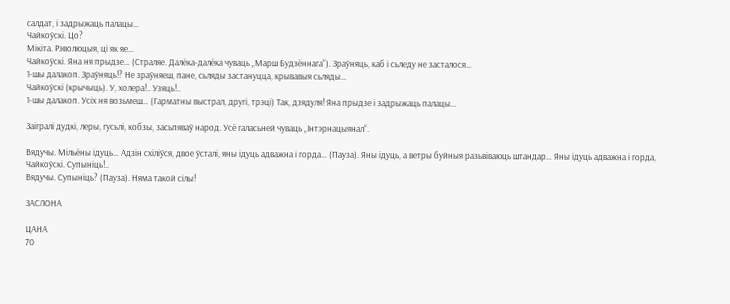салдат, і задрыжаць палацы…
Чайкоўскі. Цо?
Мікіта. Рэволюцыя, ці як яе…
Чайкоўскі. Яна ня прыдзе… (Страляе. Далёка-далёка чуваць „Марш Будзённага“). Зраўняць, каб і сьледу не засталося…
1-шы далакоп. Зраўняць!? Не зраўняеш, пане, сьляды застануцца, крывавыя сьляды…
Чайкоўскі (крычыць). У, холера!.. Узяць!..
1-шы далакоп. Усіх ня возьмеш… (Гарматны выстрал, другі, трэці) Так, дзядуля! Яна прыдзе і задрыжаць палацы…

Заігралі дудкі, леры, гусьлі, кобзы, засьпяваў народ. Усё галасьней чуваць „Інтэрнацыянал“.

Вядучы. Мільёны ідуць… Адзін схіліўся, двое ўсталі, яны ідуць адважна і горда… (Пауза). Яны ідуць, а ветры буйныя разьвіваюць штандар… Яны ідуць адважна і горда,
Чайкоўскі. Супыніць!..
Вядучы. Супыніць? (Пауза). Няма такой сілы!

ЗАСЛОНА

ЦАНА
70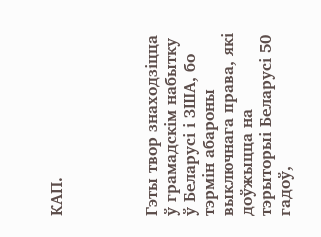КАП.




Гэты твор знаходзіцца ў грамадскім набытку ў Беларусі і ЗША, бо тэрмін абароны выключнага права, які доўжыцца на тэрыторыі Беларусі 50 гадоў,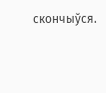скончыўся.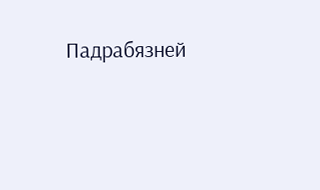Падрабязней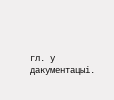гл. у дакументацыі.